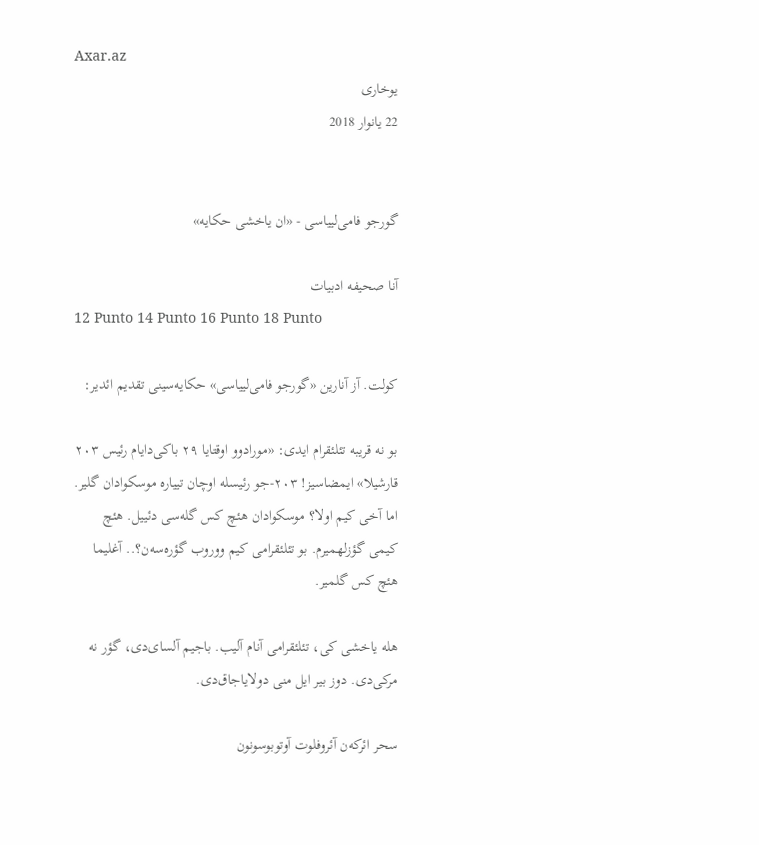Axar.az
یوخاری
22 یانوار 2018


گورجو فامی‌لییاسی - «ان یاخشی حکایه»

آنا صحیفه ادبیات
12 Punto 14 Punto 16 Punto 18 Punto

کولت. آز آنارین «گورجو فامی‌لییاسی» حکایه‌سینی تقدیم ائدیر:

بو نه قریبه تئلئقرام ایدی: «مورادوو اوقتایا ۲۹ باکی‌دایام رئیس ۲۰۳ قارشیلا» ایمضاسیز! ۲۰۳-جو رئیسله اوچان تییاره موسکوادان گلیر. اما آخی کیم اولا؟ موسکوادان هئچ کس گله‌سی دئییل. هئچ کیمی گؤزلهمیرم. بو تئلئقرامی کیم ووروب گؤره‌سه‌ن؟.. آغلیما هئچ کس گلمیر.

هله یاخشی کی، تئلئقرامی آنام آلیب. باجیم آلسای‌دی، گؤر نه مرکی‌دی. دوز بیر ایل منی دولایاجاق‌دی.

سحر ائرکه‌ن آئروفلوت آوتوبوسونون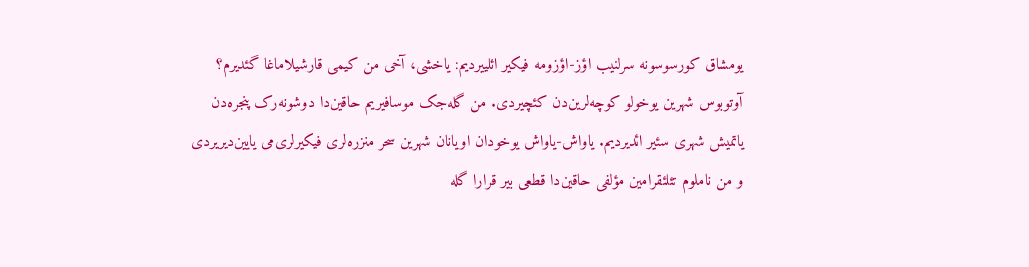یومشاق کورسوسونه سرلنیب اؤز-اؤزومه فیکیر ائلییردیم: یاخشی، آخی من کیمی قارشیلاماغا گئدیرم؟
آوتوبوس شهرین یوخولو کوچه‌لرین‌دن کئچیردی. من گله‌جک موسافیریم حاقین‌دا دوشونه‌رک پنجره‌دن یاتمیش شهری سئیر ائدیردیم. یاواش-یاواش یوخودان اویانان شهرین سحر منزره‌لری فیکیرلری‌می یایین‌دیریردی و من ناملوم تئلئقرامین مؤلفی حاقین‌دا قطعی بیر قرارا گله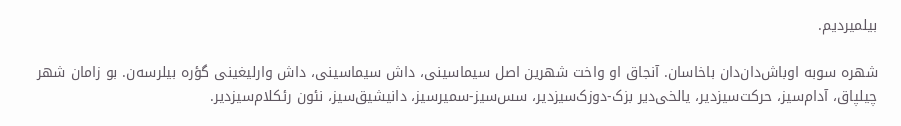بیلمیردیم.

شهره سوبه اوباش‌دان‌دان باخاسان. آنجاق او واخت شهرین اصل سیماسینی، داش سیماسینی، داش وارلیغینی گؤره بیلرسه‌ن. بو زامان شهر چیلپاق، آدام‌سیز، حرکت‌سیزدیر، یالخی‌دیر بزک-دوزک‌سیزدیر، سس‌سیز-سمیرسیز، دانیشیق‌سیز، نئون رئکلام‌سیزدیر.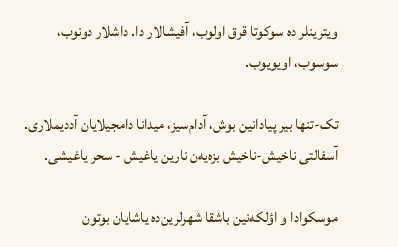ویترینلر ده سوکوتا قرق اولوب، آفیشالار دا. داشلار دونوب، سوسوب، اویویوب.

تک-تنها بیر پیادانین بوش، آدام‌سیز، میدانا دامجیلایان آددیملاری. آسفالتی ناخیش-ناخیش بزه‌یه‌ن نارین یاغیش - سحر یاغیشی.

موسکوادا و اؤلکه‌نین باشقا شهرلرین‌ده یاشایان بوتون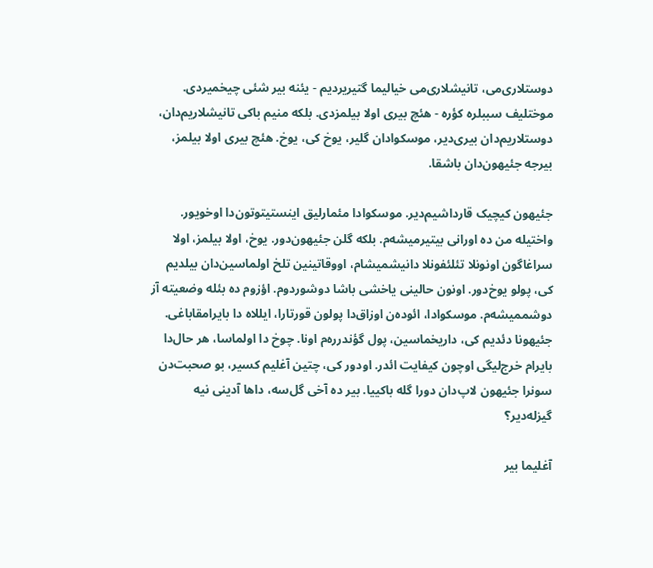دوستلاری‌می، تانیشلاری‌می خیالیما گتیریردیم - یئنه بیر شئی چیخمیردی. موختلیف سببلره کؤره - هئچ بیری اولا بیلمزدی. بلکه منیم باکی تانیشلاریم‌دان، دوستلاریم‌دان بیری‌دیر، موسکوادان گلیر، یوخ کی، یوخ. هئچ بیری اولا بیلمز، بیرجه جئیهون‌دان باشقا.

جئیهون کیچیک قارداشیم‌دیر. موسکوادا مئمارلیق اینستیتوتون‌دا اوخویور. واختیله من ده اورانی بیتیرمیشه‌م. بلکه گلن جئیهون‌دور. یوخ، اولا بیلمز، اولا سراغاگون اونونلا تئلئفونلا دانیشمیشام، اووقاتینین تلخ اولماسین‌دان بیلدیم کی، پولو یوخ‌دور. اونون حالینی یاخشی باشا دوشوردوم. اؤزوم ده بئله وضعیته آز دوشممیشه‌م. موسکوادا، ائوده‌ن اوزاق‌دا پولون قورتارا، ایللاه دا بایرامقاباغی. جئیهونا دئدیم کی، داریخماسین، پول گؤندرره‌م اونا. چوخ دا اولماسا، هر حال‌دا بایرام خرج‌لیگی اوچون کیفایت ائدر. اودور کی، چتین آغلیم کسیر، بو صحبت‌دن سونرا جئیهون لاپ‌دان دورا گله باکییا. بیر ده آخی گل‌سه، داها آدینی نیه گیزله‌دیر؟

آغلیما بیر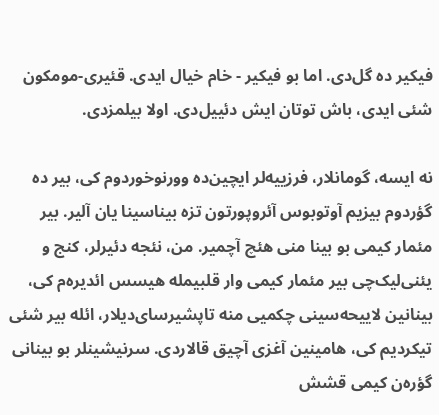فیکیر ده گل‌دی. اما بو فیکیر - خام خیال ایدی. قئیری-مومکون شئی ایدی، باش توتان ایش دئییل‌دی. اولا بیلمزدی.

نه ایسه، گومانلار، فرزییه‌لر ایچین‌ده وورنوخوردوم کی، بیر ده گؤردوم بیزیم آوتوبوس آئروپورتون تزه بیناسینا یان آلیر. بیر مئمار کیمی بو بینا منی هئچ آچمیر. من، نئجه دئیرلر، کنج و یئنی‌لیک‌چی بیر مئمار کیمی وار قلبیمله هیسس ائدیره‌م کی، بینانین لاییحه‌سینی چکمیی منه تاپشیرسای‌دیلار، ائله بیر شئی تیکردیم کی، هامینین آغزی آچیق قالاردی. سرنیشینلر بو بینانی گؤره‌ن کیمی قشش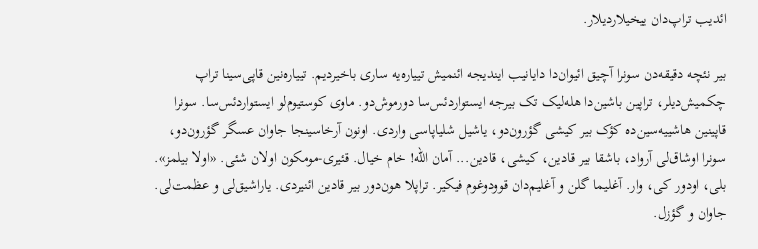ائدیب تراپ‌دان ییخیلاردیلار.

بیر نئچه دقیقه‌دن سونرا آچیق ائیوان‌دا دایانیب ایندیجه ائنمیش تییاره‌یه ساری باخیردیم. تییاره‌نین قاپی‌سینا تراپ چکمیش‌دیلر، تراپین باشین‌دا هله‌لیک تک بیرجه ایستواردئس‌سا دورموش‌دو. ماوی کوستیوم‌لو ایستواردئس‌سا. سونرا قاپینین هاشییه‌سین‌ده کؤک بیر کیشی گؤرون‌دو، یاشیل شلیاپاسی واردی. اونون آرخاسینجا جاوان عسگر گؤرون‌دو، سونرا اوشاق‌لی آرواد، باشقا بیر قادین، کیشی، قادین... آمان الله! خام خیال. قئیری-مومکون اولان شئی. «اولا بیلمز». بلی، اودور کی، وار. آغلیما گلن و آغلیم‌دان قوودوغوم فیکیر. تراپلا هون‌دور بیر قادین ائنیردی. یاراشیق‌لی و عظمت‌لی. جاوان و گؤزل.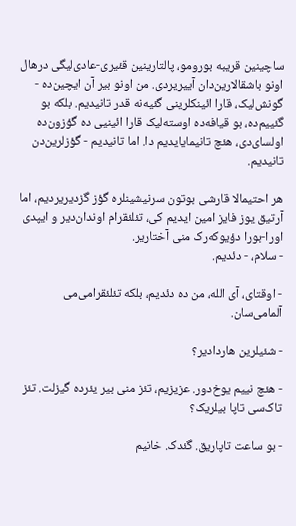ساچینین قریبه بورومو، پالتارینین قئیری-عادی‌لیگی درهال اونو باشقالارین‌دان آییریردی. من اونو بیر آن ایچین‌ده - گونش‌لیک، قارا ائینکلرینی گئیه‌نه قدر تانیدیم. بلکه بو گئییم‌ده، بو قیافه‌ده اوسته‌لیک قارا ائینیی ده گؤزون‌ده اولسای‌دی، هئچ تانیمایایدیم دا. اما تانیدیم - گؤزلرین‌دن تانیدیم.

هر احتیمالا قارشی بوتون سرنیشینلره گؤز گزدیریردیم، اما آرتیق یوز فایز امین ایدیم کی، تئلئقرام اوندان‌دیر و ایپدی اورا-بورا دؤیوکه‌رک منی آختاریر.
- سلام، - دئدیم.

- اوقتای، آی الله، من ده دئدیم، بلکه تئلئقرامی‌می آلمامی‌سان.

- شئیلرین هاردادیر؟

- هئچ نییم یوخ‌دور. عزیزیم، تئز منی بیر یئرده گیزلت. تئز تاک‌سی تاپا بیلریک؟

- بو ساعت تاپاریق. گئدک. خانیم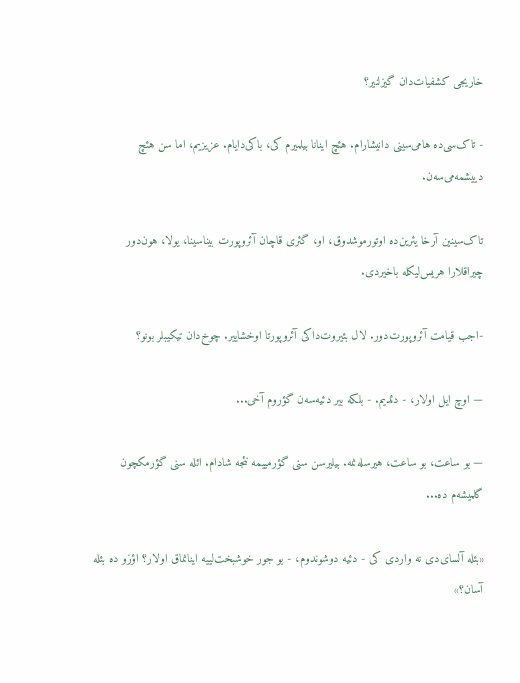خاریجی کشفیات‌دان گیزلنیر؟

- تاک‌سی‌ده هامی‌سینی دانیشارام. هئچ اینانا بیلمیرم کی، باکی‌دایام. عزیزیم، اما سن هئچ دییشمه‌می‌سه‌ن.

تاک‌سینین آرخا یئرین‌ده اوتورموشدوق، او، گئری قاچان آئروپورت بیناسینا، یولا، هون‌دور چیراقلارا هریس‌لیکله باخیردی.

-اجب قیامت آئروپورت‌دور. لال بئیروت‌داکی آئروپورتا اوخشاییر. چوخ‌دان تیکیبلر بونو؟

— اوچ ایل اولار، - دئدیم. - بلکه بیر دئیه‌سه‌ن گؤروم آخی...

— بو ساعت، بو ساعت، هیرسله‌نمه. بیلیرسن سنی گؤرمییمه نئجه شادام. ائله سنی گؤرمکچون گلمیشه‌م ده...

«بئله آلسای‌دی نه واردی کی - دئیه دوشوندوم، - بو جور خوشبخت‌لییه اینانماق اولار؟ اؤزو ده بئله آسان؟»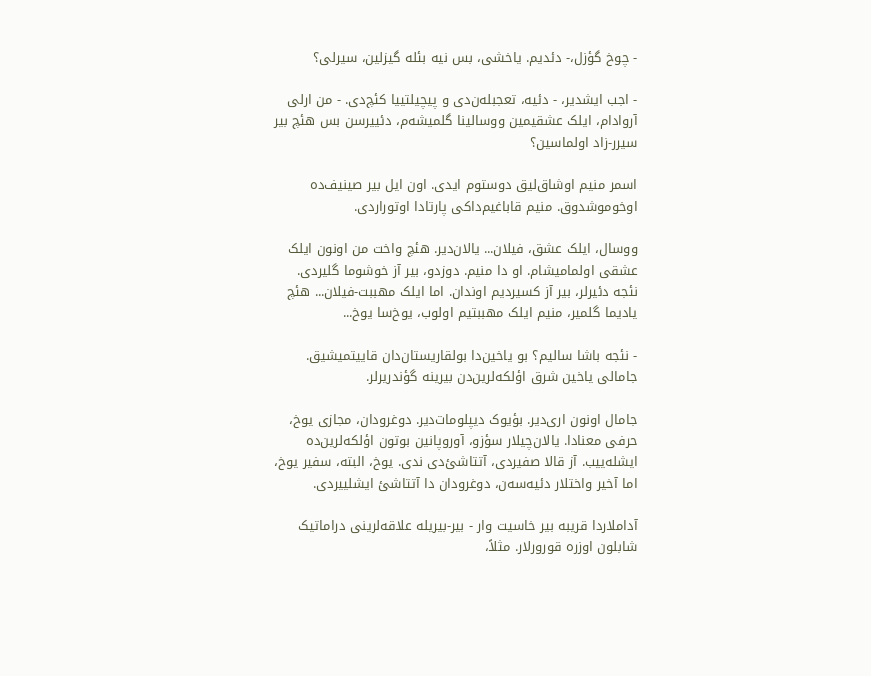- چوخ گؤزل،- دئدیم. یاخشی، بس نیه بئله گیزلین، سیرلی؟

- اجب ایشدیر، - دئیه، تعجبله‌ن‌دی و پیچیلتییا کئچ‌دی. - من ارلی آروادام، ایلک عشقیمین ووسالینا گلمیشه‌م، دئییرسن بس هئچ بیر سیرر-زاد اولماسین؟

اسمر منیم اوشاق‌لیق دوستوم ایدی. اون ایل بیر صینیف‌ده اوخوموشدوق. منیم قاباغیم‌داکی پارتادا اوتوراردی.

ووسال، ایلک عشق، فیلان... یالان‌دیر. هئچ واخت من اونون ایلک عشقی اولمامیشام. او دا منیم. دوزدو، بیر آز خوشوما گلیردی. نئجه دئیرلر، بیر آز کسیردیم اوندان. اما ایلک مهببت-فیلان... هئچ یادیما گلمیر، منیم ایلک مهببتیم اولوب، یوخ‌سا یوخ...

- نئجه باشا سالیم؟ بو یاخین‌دا بولقاریستان‌دان قاییتمیشیق. جامالی یاخین شرق اؤلکه‌لرین‌دن بیرینه گؤندریرلر.

جامال اونون اری‌دیر. بؤیوک دیپلومات‌دیر. دوغرودان، مجازی یوخ، حرفی معنادا. یالان‌چیلار سؤزو، آوروپانین بوتون اؤلکه‌لرین‌ده ایشله‌ییب. آز قالا صفیردی، آتتاشئ‌دی ندی. یوخ، البته، سفیر یوخ، اما آخیر واختلار دئیه‌سه‌ن، دوغرودان دا آتتاشئ ایشلییردی.

آداملاردا قریبه بیر خاسیت وار - بیر-بیریله علاقه‌لرینی دراماتیک شابلون اوزره قورورلار. مثلاً،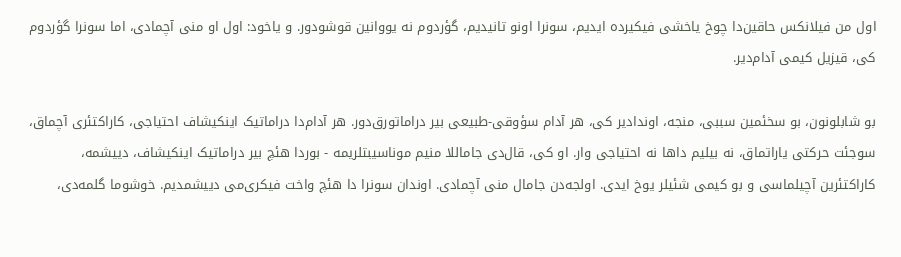اول من فیلانکس حاقین‌دا چوخ یاخشی فیکیرده ایدیم، سونرا اونو تانیدیم، گؤردوم نه یووانین قوشودور. و یاخود: اول او منی آچمادی، اما سونرا گؤردوم کی، قیزیل کیمی آدام‌دیر.

بو شابلونون، بو سخئمین سببی، منجه، اوندادیر کی، هر آدام سؤوقی-طبیعی بیر دراماتورق‌دور. هر آدام‌دا دراماتیک اینکیشاف احتیاجی، کاراکتئری آچماق، سوجئت حرکتی یاراتماق، نه بیلیم داها نه احتیاجی وار. او کی، قال‌دی جاماللا منیم موناسیبتلریمه - بوردا هئچ بیر دراماتیک اینکیشاف، دییشمه، کاراکتئرین آچیلماسی و بو کیمی شئیلر یوخ ایدی. اولجه‌دن جامال منی آچمادی. اوندان سونرا دا هئچ واخت فیکری‌می دییشمدیم. خوشوما گلمه‌دی،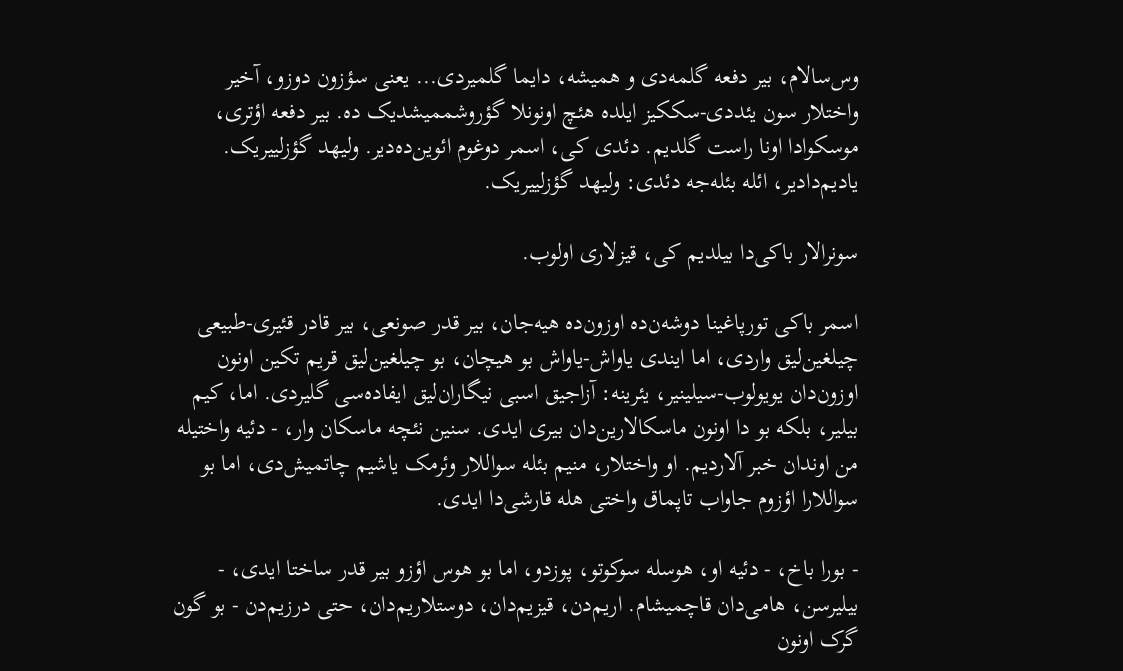وس‌سالام، بیر دفعه گلمه‌دی و همیشه، دایما گلمیردی... یعنی سؤزون دوزو، آخیر واختلار سون یئددی-سککیز ایلده هئچ اونونلا گؤروشممیشدیک ده. بیر دفعه اؤتری، موسکوادا اونا راست گلدیم. دئدی کی، اسمر دوغوم ائوین‌ده‌دیر. ولیهد گؤزلییریک. یادیم‌دادیر، ائله بئله‌جه دئدی: ولیهد گؤزلییریک.

سونرالار باکی‌دا بیلدیم کی، قیزلاری اولوب.

اسمر باکی تورپاغینا دوشه‌ن‌ده اوزون‌ده هیه‌جان، بیر قدر صونعی، بیر قادر قئیری-طبیعی چیلغین‌لیق واردی، اما ایندی یاواش-یاواش بو هیچان، بو چیلغین‌لیق قریم تکین اونون اوزون‌دان یویولوب-سیلینیر، یئرینه: آزاجیق اسبی نیگاران‌لیق ایفاده‌سی گلیردی. اما، کیم بیلیر، بلکه بو دا اونون ماسکالارین‌دان بیری ایدی. سنین نئچه ماسکان وار، - دئیه واختیله من اوندان خبر آلاردیم. او واختلار، منیم بئله سواللار وئرمک یاشیم چاتمیش‌دی، اما بو سواللارا اؤزوم جاواب تاپماق واختی هله قارشی‌دا ایدی.

- بورا باخ، - دئیه او، هوسله سوکوتو، پوزدو، اما بو هوس اؤزو بیر قدر ساختا ایدی، - بیلیرسن، هامی‌دان قاچمیشام. اریم‌دن، قیزیم‌دان، دوستلاریم‌دان، حتی درزیم‌دن - بو گون گرک اونون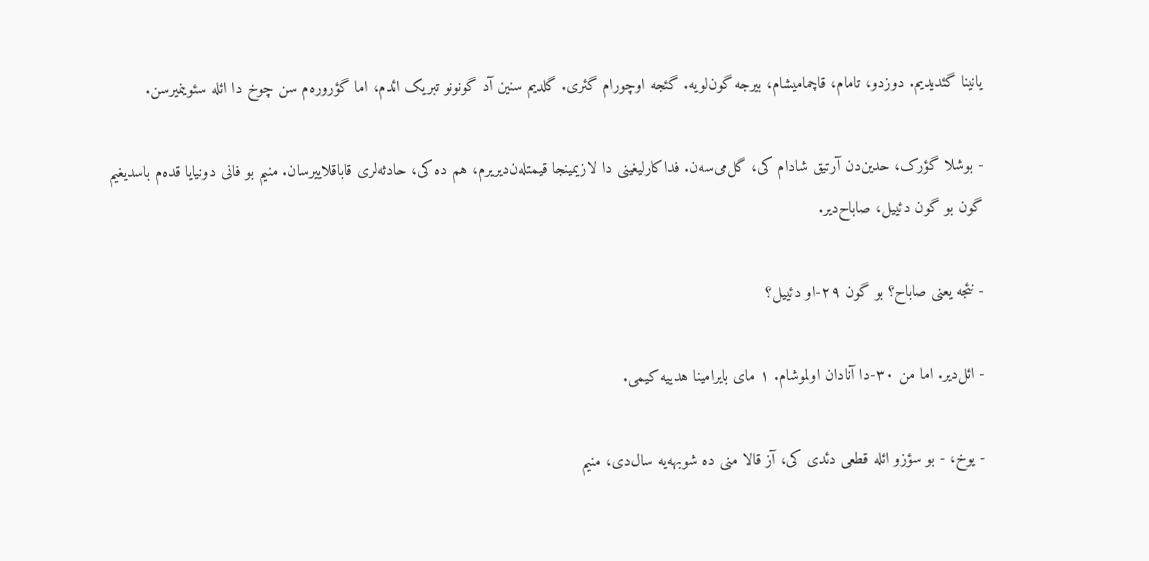یانینا گئدیدیم. دوزدو، تامام، قاچمامیشام، بیرجه گون‌لویه. گئجه اوچورام گئری. گلدیم سنین آد گونونو تبریک ائد‌م، اما گؤروره‌م سن چوخ دا ائله سئوینمیرسن.

- بوشلا گؤرک، حدین‌دن آرتیق شادام کی، گل‌می‌سه‌ن. فداکارلیغینی دا لازیمینجا قیمتله‌ن‌دیریرم، هم ده کی، حادثه‌لری قاباقلاییرسان. منیم بو فانی دونیایا قده‌م باسدیغیم گون بو گون دئییل، صاباح‌دیر.

- نئجه یعنی صاباح؟ بو گون ۲۹-او دئییل؟

- ائل‌دیر. اما من ۳۰-دا آنادان اولموشام. ۱ مای بایرامینا هدییه کیمی.

- یوخ، - بو سؤزو ائله قطعی دئدی کی، آز قالا منی ده شوبهه‌یه سال‌دی، منیم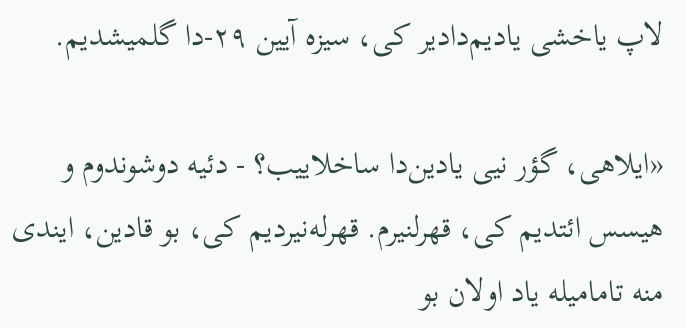لاپ یاخشی یادیم‌دادیر کی، سیزه آیین ۲۹-دا گلمیشدیم.

«ایلاهی، گؤر نیی یادین‌دا ساخلاییب؟ - دئیه دوشوندوم و هیسس ائتدیم کی، قهرلنیرم. قهرله‌نیردیم کی، بو قادین، ایندی منه تامامیله یاد اولان بو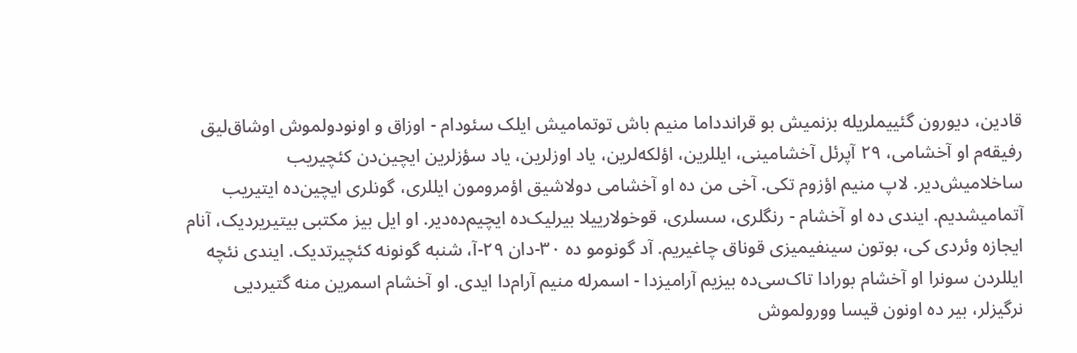قادین، دیورون گئییملریله بزنمیش بو قراندداما منیم باش توتمامیش ایلک سئودام - اوزاق و اونودولموش اوشاق‌لیق رفیقه‌م او آخشامی، ۲۹ آپرئل آخشامینی، ایللرین، اؤلکه‌لرین، یاد اوزلرین، یاد سؤزلرین ایچین‌دن کئچیریب ساخلامیش‌دیر. لاپ منیم اؤزوم تکی. آخی من ده او آخشامی دولاشیق اؤمرومون ایللری، گونلری ایچین‌ده ایتیریب آتمامیشدیم. ایندی ده او آخشام - رنگلری، سسلری، قوخولارییلا بیرلیک‌ده ایچیم‌ده‌دیر. او ایل بیز مکتبی بیتیریردیک، آنام ایجازه وئردی کی، بوتون سینفیمیزی قوناق چاغیریم. آد گونومو ده ۳۰-دان ۲۹-آ، شنبه گونونه کئچیرتدیک. ایندی نئچه ایللردن سونرا او آخشام بورادا تاک‌سی‌ده بیزیم آرامیزدا - اسمرله منیم آرام‌دا ایدی. او آخشام اسمرین منه گتیردیی نرگیزلر، بیر ده اونون قیسا وورولموش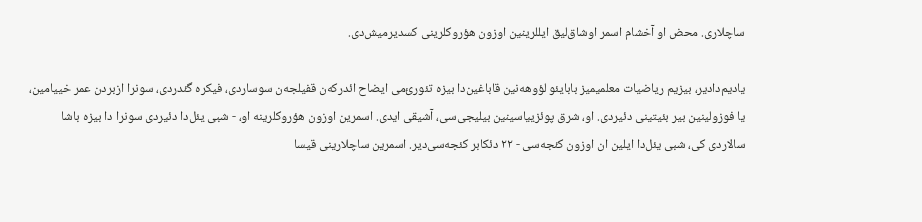ساچلاری. محض او آخشام اسمر اوشاق‌لیق ایللرینین اوزون هؤروکلرینی کسدیرمیش‌دی.

یادیم‌دادیر، بیزیم ریاضیات معلمیمیز بابایئو لؤوهه‌نین قاباغین‌دا بیزه تئورئ‌می ایضاح ائدرکه‌ن قفیلجه‌ن سوساردی، فیکره گئدردی، سونرا ازبردن عمر خییامین، یا فوزولینین بیر بئیتینی دئیردی. او، شرق پوئزییاسینین بیلیجی‌سی، آشیقی ایدی. اسمرین اوزون هؤروکلرینه او، - شبی یئل‌دا دئیردی سونرا دا بیزه باشا سالاردی کی، شبی یئل‌دا ایلین ان اوزون کئجه‌سی - ۲۲ دئکابر کئجه‌سی‌دیر. اسمرین ساچلارینی قیسا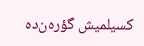کسیلمیش گؤره‌ن‌ده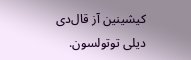کیشینین آز قال‌دی دیلی توتولسون.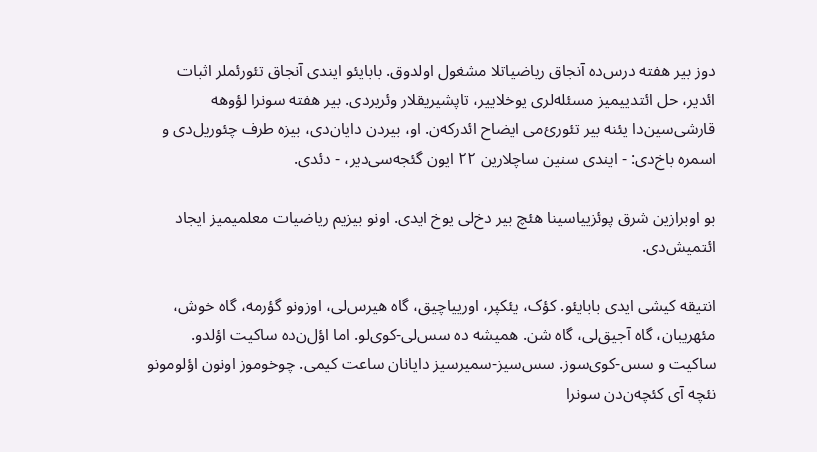دوز بیر هفته درس‌ده آنجاق ریاضیاتلا مشغول اولدوق. بابایئو ایندی آنجاق تئورئملر اثبات ائدیر، حل ائتدییمیز مسئله‌لری یوخلاییر، تاپشیریقلار وئریردی. بیر هفته سونرا لؤوهه قارشی‌سین‌دا یئنه بیر تئورئ‌می ایضاح ائدرکه‌ن. او، بیردن دایان‌دی، بیزه طرف چئوریل‌دی و اسمره باخ‌دی: - ایندی سنین ساچلارین ۲۲ ایون گئجه‌سی‌دیر، - دئدی.

بو اوبرازین شرق پوئزییاسینا هئچ بیر دخ‌لی یوخ ایدی. اونو بیزیم ریاضیات معلمیمیز ایجاد ائتمیش‌دی.

انتیقه کیشی ایدی بابایئو. کؤک، یئکپر، اورییاچیق، گاه هیرس‌لی، اوزونو گؤرمه، گاه خوش، مئهریبان، گاه آجیق‌لی، گاه شن. همیشه ده سس‌لی-کوی‌لو. اما اؤل‌ن‌ده ساکیت اؤلدو. ساکیت و سس-کوی‌سوز. سس‌سیز-سمیرسیز دایانان ساعت کیمی. چوخوموز اونون اؤلومونو نئچه آی کئچه‌ن‌دن سونرا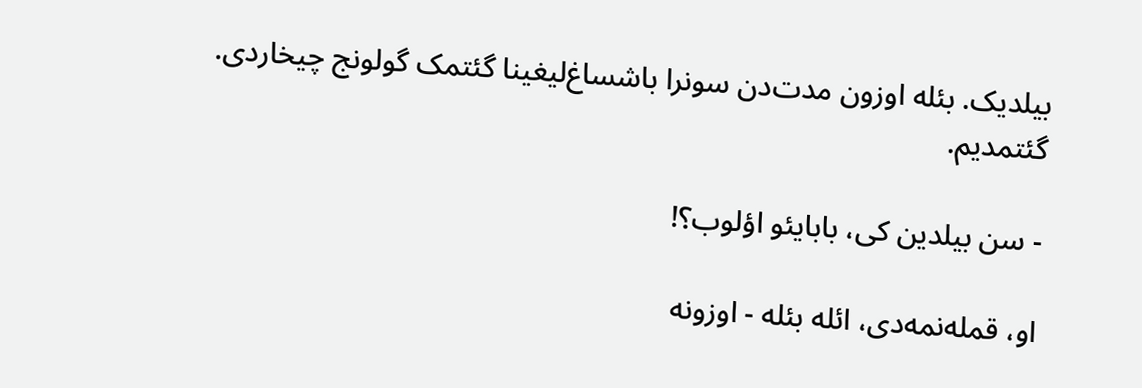بیلدیک. بئله اوزون مدت‌دن سونرا باشساغ‌لیغینا گئتمک گولونج چیخاردی. گئتمدیم.

- سن بیلدین کی، بابایئو اؤلوب؟!

او، قمله‌نمه‌دی، ائله بئله - اوزونه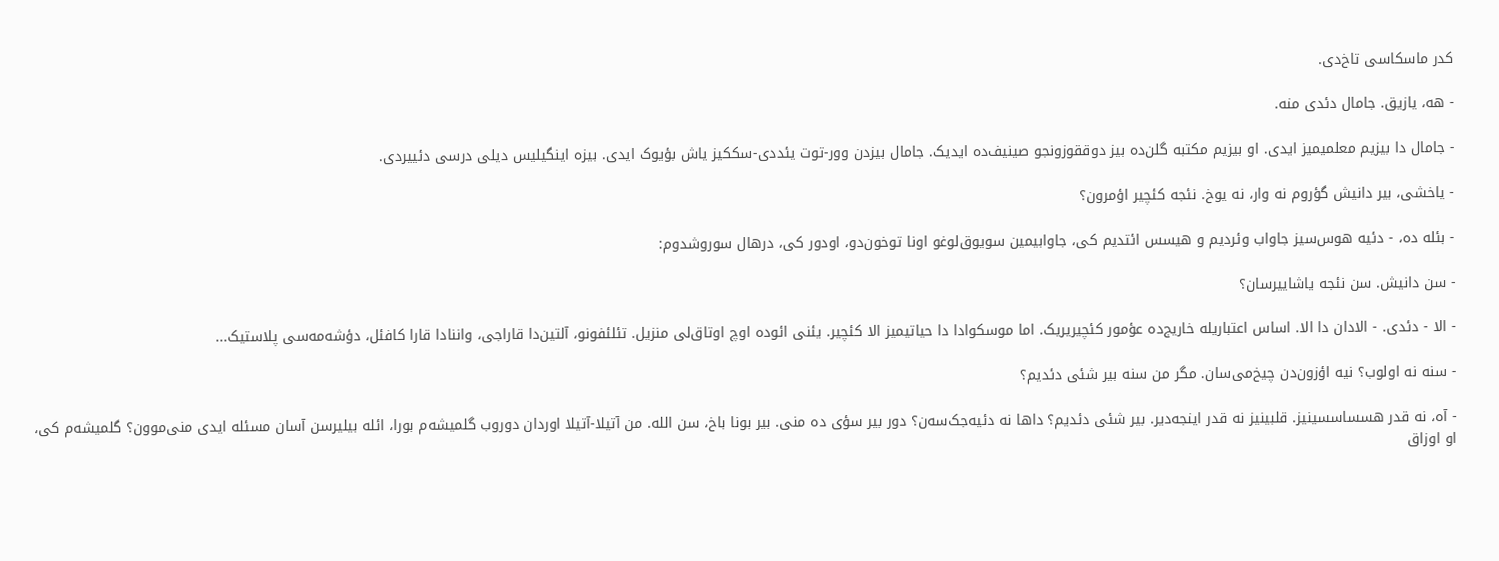کدر ماسکاسی تاخ‌دی.

- هه، یازیق. جامال دئدی منه.

- جامال دا بیزیم معلمیمیز ایدی. او بیزیم مکتبه گلن‌ده بیز دوققوزونجو صینیف‌ده ایدیک. جامال بیزدن وور-توت یئددی-سککیز یاش بؤیوک ایدی. بیزه اینگیلیس دیلی درسی دئییردی.

- یاخشی، بیر دانیش گؤروم نه وار، نه یوخ. نئجه کئچیر اؤمرون؟

- بئله ده، - دئیه هوس‌سیز جاواب وئردیم و هیسس ائتدیم کی، جاوابیمین سویوق‌لوغو اونا توخون‌دو، اودور کی، درهال سوروشدوم:

- سن دانیش. سن نئجه یاشاییرسان؟

- الا - دئدی. - الادان دا الا. اساس اعتباریله خاریج‌ده عؤمور کئچیریریک. اما موسکوادا دا حیاتیمیز الا کئچیر. یئنی ائوده اوچ اوتاق‌لی منزیل. تئلئفونو، آلتین‌دا قاراجی، واننادا قارا کافئل، دؤشه‌مه‌سی پلاستیک...

- سنه نه اولوب؟ نیه اؤزون‌دن چیخ‌می‌سان. مگر من سنه بیر شئی دئدیم؟

- آه، نه قدر هسساسسینیز. قلبینیز نه قدر اینجه‌دیر. بیر شئی دئدیم؟ داها نه دئیه‌جک‌سه‌ن؟ دور بیر سؤی ده منی. بیر بونا باخ، سن الله. من آتیلا-آتیلا اوردان دوروب گلمیشه‌م بورا، ائله بیلیرسن آسان مسئله ایدی منی‌موون؟ گلمیشه‌م کی، او اوزاق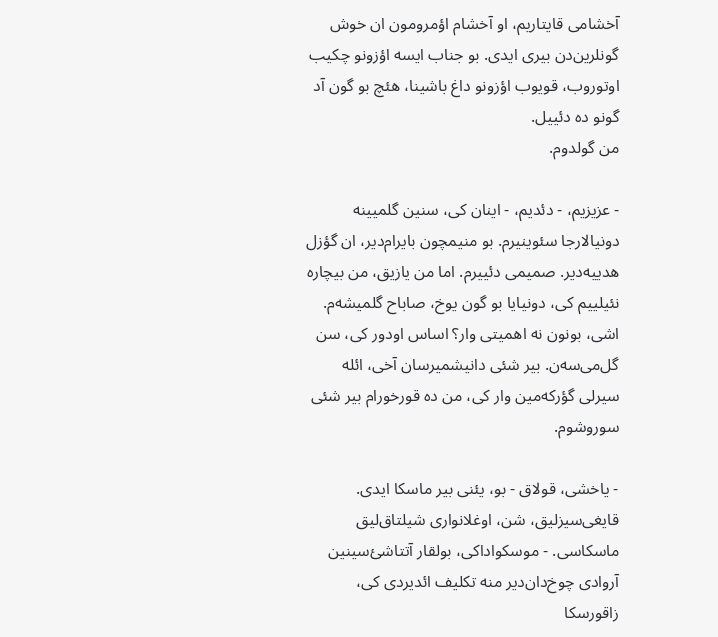آخشامی قایتاریم، او آخشام اؤمرومون ان خوش گونلرین‌دن بیری ایدی. بو جناب ایسه اؤزونو چکیب اوتوروب، قویوب اؤزونو داغ باشینا، هئچ بو گون آد گونو ده دئییل.
من گولدوم.

- عزیزیم، - دئدیم، - اینان کی، سنین گلمیینه دونیالارجا سئوینیرم. بو منیمچون بایرام‌دیر، ان گؤزل هدییه‌دیر. صمیمی دئییرم. اما من یازیق، من بیچاره نئیلییم کی، دونیایا بو گون یوخ، صاباح گلمیشه‌م. اشی، بونون نه اهمیتی وار؟ اساس اودور کی، سن گل‌می‌سه‌ن. بیر شئی دانیشمیرسان آخی، ائله سیرلی گؤرکه‌مین وار کی، من ده قورخورام بیر شئی سوروشوم.

- یاخشی، قولاق - بو، یئنی بیر ماسکا ایدی. قایغی‌سیزلیق، شن، اوغلانواری شیلتاق‌لیق ماسکاسی. - موسکواداکی، بولقار آتتاشئ‌سینین آروادی چوخ‌دان‌دیر منه تکلیف ائدیردی کی، زاقورسکا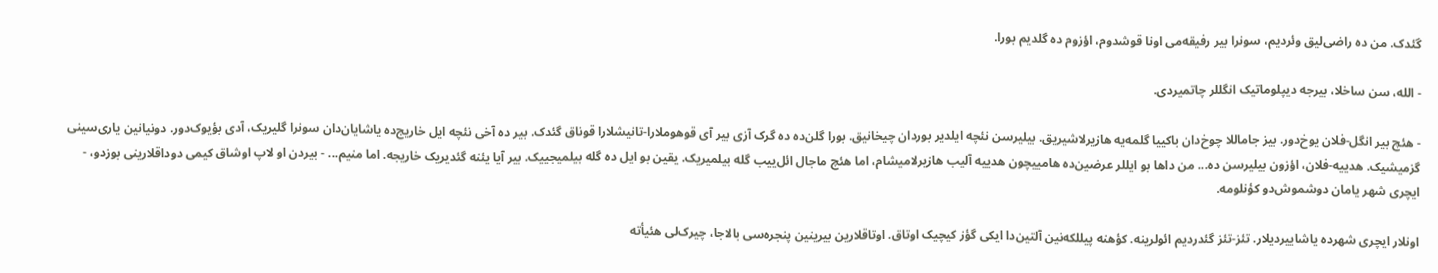گئدک. من ده راضی‌لیق وئردیم، سونرا بیر رفیقه‌می اونا قوشدوم، اؤزوم ده گلدیم بورا.

- الله، سن ساخلا، بیرجه دیپلوماتیک انگللر چاتمیردی.

- هئچ بیر انگل-فلان یوخ‌دور. بیز جاماللا چوخ‌دان باکییا گلمه‌یه هازیرلاشیریق. بیلیرسن نئچه ایلدیر بوردان چیخانیق. بورا گلن‌ده ده گرک آزی بیر آی قوهوملارا-تانیشلارا قوناق گئدک. بیر ده آخی نئچه ایل خاریج‌ده یاشایان‌دان سونرا گلیریک، آدی بؤیوک‌دور. دونیانین یاری‌سینی گزمیشیک. هدییه-فلان، اؤزون بیلیرسن ده... من داها بو ایللر عرضین‌ده هامییچون هدییه آلیب هازیرلامیشام، اما هئچ ماجال ائل‌ییب گله بیلمیریک. یقین بو ایل ده گله بیلمیجییک. بیر آیا یئنه گئدیریک خاریجه. اما منیم... - بیردن او لاپ اوشاق کیمی دوداقلارینی بوزدو، - ایچری شهر یامان دوشموش‌دو کؤنلومه.

اونلار ایچری شهرده یاشاییردیلار. تئز-تئز گئدردیم ائولرینه. کؤهنه پیللکه‌نین آلتین‌دا ایکی گؤز کیچیک اوتاق. اوتاقلارین بیرینین پنجره‌سی بالاجا، چیرک‌لی هئیأته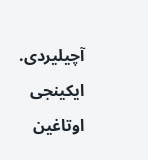آچیلیردی. ایکینجی اوتاغین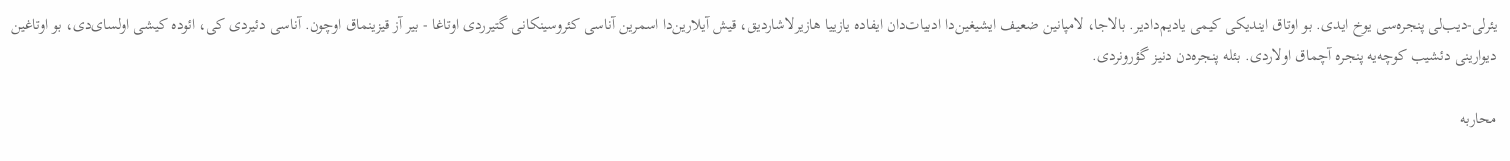یئرلی-دیب‌لی پنجره‌سی یوخ ایدی. بو اوتاق ایندیکی کیمی یادیم‌دادیر. بالاجا، لامپانین ضعیف ایشیغین‌دا ادبیات‌دان ایفاده یازییا هازیرلاشاردیق، قیش آیلارین‌دا اسمرین آناسی کئروسینکانی گتیرردی اوتاغا - بیر آز قیزینماق اوچون. آناسی دئیردی کی، ائوده کیشی اولسای‌دی، بو اوتاغین دیوارینی دئشیب کوچه‌یه پنجره آچماق اولاردی. بئله پنجره‌دن دنیز گؤرونردی.

محاربه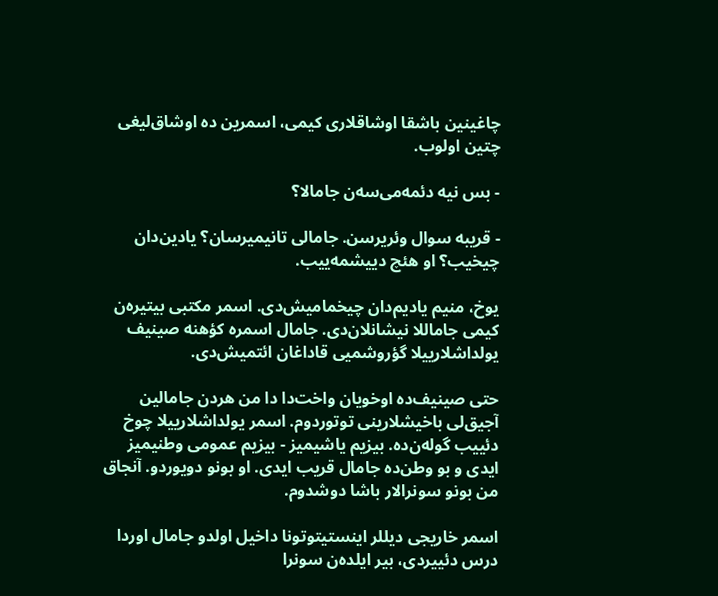چاغینین باشقا اوشاقلاری کیمی، اسمرین ده اوشاق‌لیغی چتین اولوب.

- بس نیه دئمه‌می‌سه‌ن جامالا؟

- قریبه سوال وئریرسن. جامالی تانیمیرسان؟ یادین‌دان چیخیب؟ او هئچ دییشمه‌ییب.

یوخ، منیم یادیم‌دان چیخمامیش‌دی. اسمر مکتبی بیتیره‌ن کیمی جاماللا نیشانلان‌دی. جامال اسمره کؤهنه صینیف یولداشلارییلا گؤروشمیی قاداغان ائتمیش‌دی.

حتی صینیف‌ده اوخویان واخت‌دا دا من هردن جامالین آجیق‌لی باخیشلارینی توتوردوم. اسمر یولداشلارییلا چوخ دئییب گوله‌ن‌ده. بیزیم یاشیمیز - بیزیم عمومی وطنیمیز ایدی و بو وطن‌ده جامال قریب ایدی. او بونو دویوردو. آنجاق من بونو سونرالار باشا دوشدوم.

اسمر خاریجی دیللر اینستیتوتونا داخیل اولدو جامال اوردا درس دئییردی، بیر ایلده‌ن سونرا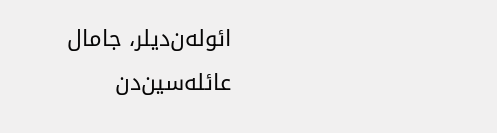ائوله‌ن‌دیلر، جامال عائله‌سین‌دن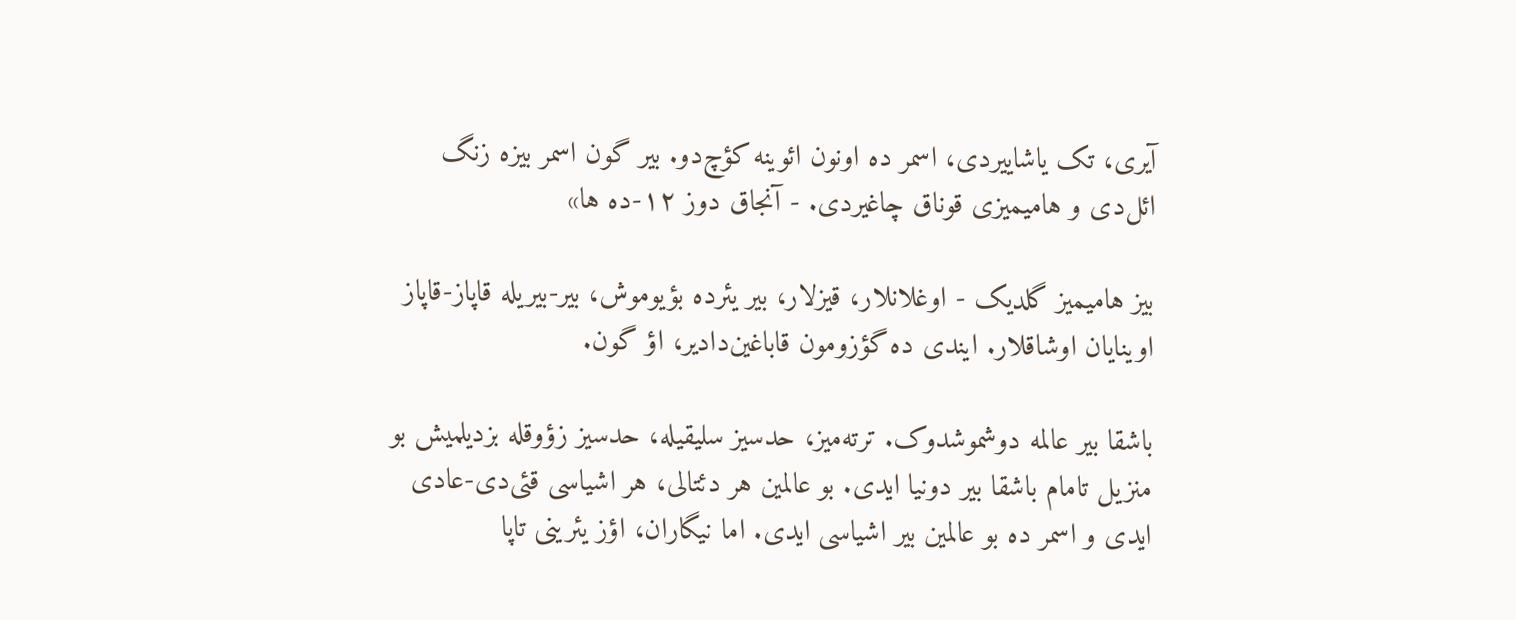آیری، تک یاشاییردی، اسمر ده اونون ائوینه کؤچ‌دو. بیر گون اسمر بیزه زنگ ائل‌دی و هامیمیزی قوناق چاغیردی. - آنجاق دوز ۱۲-ده ها»

بیز هامیمیز گلدیک - اوغلانلار، قیزلار، بیر یئرده بؤیوموش، بیر-بیریله قاپاز-قاپاز اوینایان اوشاقلار. ایندی ده گؤزومون قاباغین‌دادیر، اؤ گون.

باشقا بیر عالمه دوشموشدوک. ترته‌میز، حدسیز سلیقیله، حدسیز زؤوقله بزدیلمیش بو منزیل تامام باشقا بیر دونیا ایدی. بو عالمین هر دئتالی، هر اشیاسی قئی‌دی-عادی ایدی و اسمر ده بو عالمین بیر اشیاسی ایدی. اما نیگاران، اؤز یئرینی تاپا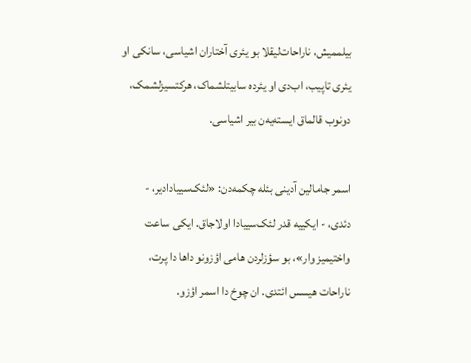بیلممیش، ناراحات‌لیقلا بو یئری آختاران اشیاسی، سانکی او یئری تاپیب، اب‌دی او یئرده سابیتلشماک، هرکتسیزلشمک، دونوب قالماق ایسته‌یه‌ن بیر اشیاسی.

اسمر جامالین آدینی بئله چکمه‌دن: «لئک‌سییادادیر، - دئدی، - ایکییه قدر لئک‌سییادا اولاجاق. ایکی ساعت واختیمیز وار»، بو سؤزلردن هامی اؤزونو داها دا پرت، ناراحات هیسس ائتدی. ان چوخ دا اسمر اؤزو.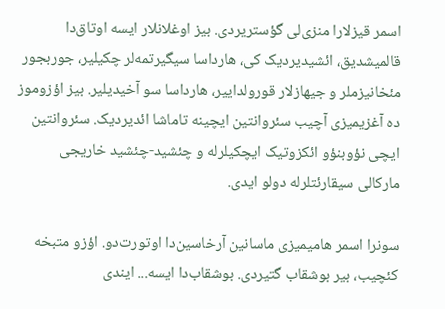اسمر قیزلارا منزی‌لی گؤستریردی. بیز اوغلانلار ایسه اوتاق‌دا قالمیشدیق، ائشیدیردیک کی، هارداسا سیگیرتمه‌لر چکیلیر، جوربجور مئخانیزملر و جیهازلار قورولداییر، هارداسا سو آخیدیلیر. بیز اؤزوموز ده آغزیمیزی آچیب سئروانتین ایچینه تاماشا ائدیردیک. سئروانتین ایچی نؤوبنؤو ائکزوتیک ایچکیلرله و چئشید-چئشید خاریجی مارکالی سیقارئتلرله دولو ایدی.

سونرا اسمر هامیمیزی ماسانین آرخاسین‌دا اوتورت‌دو. اؤزو متبخه کئچیب، بیر بوشقاب گتیردی. بوشقاب‌دا ایسه... ایندی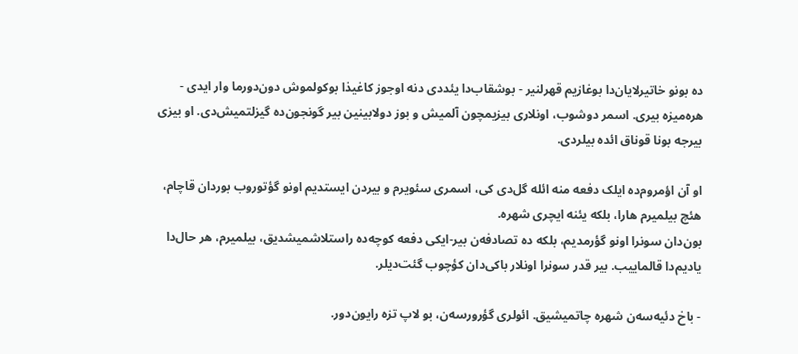ده بونو خاتیرلایان‌دا بوغازیم قهرلنیر - بوشقاب‌دا یئددی دنه اوجوز کاغیذا بوکولموش دون‌دورما وار ایدی - هره‌میزه بیری. اسمر دوشوب، اونلاری بیزیمچون آلمیش و بوز دولابینین بیر گونجون‌ده گیزلتمیش‌دی. او بیزی بیرجه بونا قوناق ائده بیلردی.

او آن اؤمروم‌ده ایلک دفعه منه ائله گل‌دی کی، اسمری سئویرم و بیردن ایستدیم اونو گؤتوروب بوردان قاچام، هئچ بیلمیرم هارا، بلکه یئنه ایچری شهره.
بون‌دان سونرا اونو گؤرمدیم، بلکه ده تصادفه‌ن بیر-ایکی دفعه کوچه‌ده راستلاشمیشدیق، بیلمیرم، هر حال‌دا یادیم‌دا قالماییب. بیر قدر سونرا اونلار باکی‌دان کؤچوب گئت‌دیلر.

- باخ دئیه‌سه‌ن شهره چاتمیشیق. ائولری گؤرورسه‌ن، بو لاپ تزه رایون‌دور.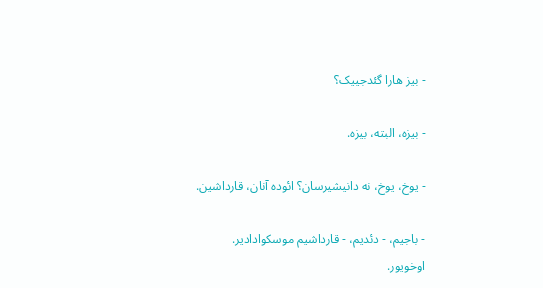- بیز هارا گئدجییک؟

- بیزه، البته، بیزه.

- یوخ، یوخ، نه دانیشیرسان؟ ائوده آنان، قارداشین.

- باجیم، - دئدیم، - قارداشیم موسکوادادیر. اوخویور.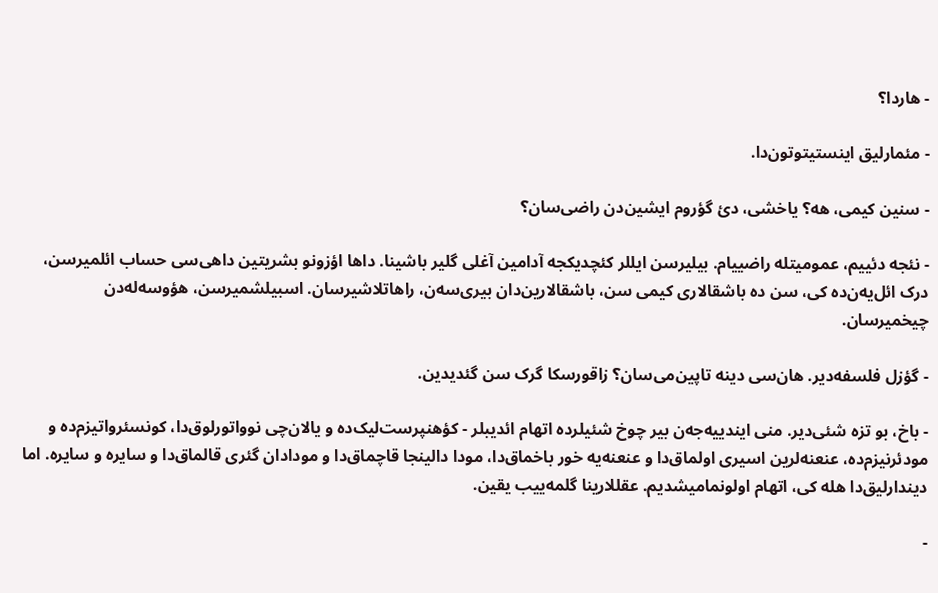- هاردا؟

- مئمارلیق اینستیتوتون‌دا.

- سنین کیمی، هه؟ یاخشی، دئ گؤروم ایشین‌دن راضی‌سان؟

- نئجه دئییم، عمومیتله راضییام. بیلیرسن ایللر کئچدیکجه آدامین آغلی گلیر باشینا. داها اؤزونو بشریتین داهی‌سی حساب ائلمیرسن، درک ائل‌یه‌ن‌ده کی، سن ده باشقالاری کیمی سن، باشقالارین‌دان بیری‌سه‌ن، راهاتلاشیرسان. اسبیلشمیرسن، هؤوسه‌له‌دن چیخمیرسان.

- گؤزل فلسفه‌دیر. هان‌سی دینه تاپین‌می‌سان؟ زاقورسکا گرک سن گئدیدین.

- باخ، بو تزه شئی‌دیر. منی ایندییه‌جه‌ن بیر چوخ شئیلرده اتهام ائدیبلر - کؤهنپرست‌لیک‌ده و یالان‌چی نوواتورلوق‌دا، کونسئرواتیزم‌ده و مودئرنیزم‌ده، عنعنه‌لرین اسیری اولماق‌دا و عنعنه‌یه خور باخماق‌دا، مودا دالینجا قاچماق‌دا و مودادان گئری قالماق‌دا و سایره و سایره. اما دیندارلیق‌دا هله کی، اتهام اولونمامیشدیم. عقللارینا گلمه‌ییب یقین.

-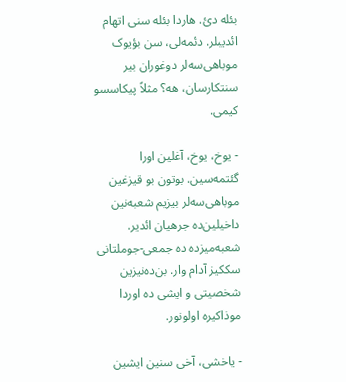بئله دئ. هاردا بئله سنی اتهام ائدیبلر. دئمه‌لی، سن بؤیوک موباهی‌سه‌لر دوغوران بیر سنتکارسان، هه؟ مثلاً پیکاسسو کیمی.

- یوخ، یوخ، آغلین اورا گئتمه‌سین. بوتون بو قیزغین موباهی‌سه‌لر بیزیم شعبه‌نین داخیلین‌ده جرهیان ائدیر. شعبه‌میزده ده جمعی-جوملتانی سککیز آدام وار. بن‌ده‌نیزین شخصیتی و ایشی ده اوردا موذاکیره اولونور.

- یاخشی، آخی سنین ایشین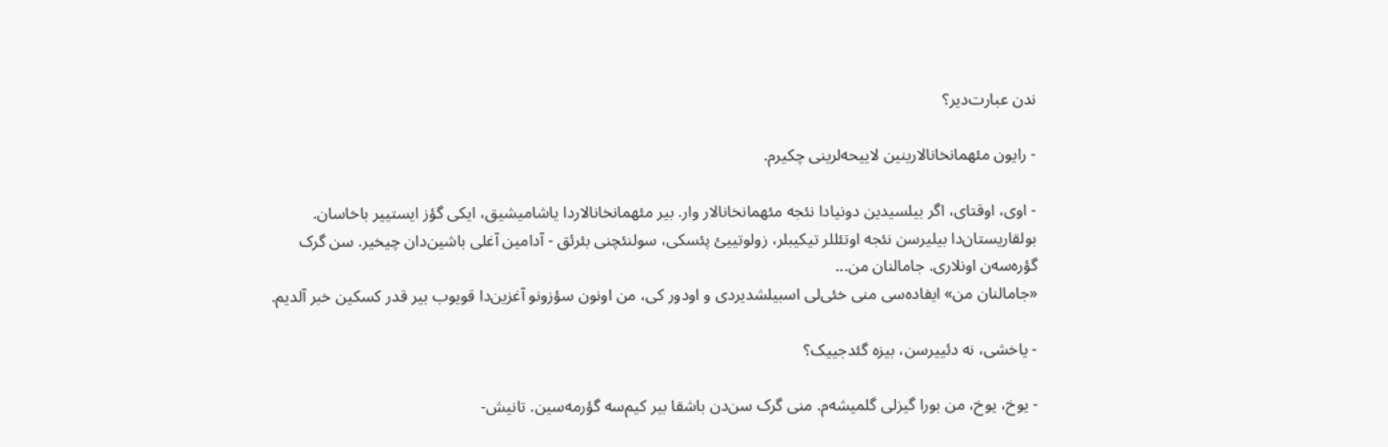ندن عبارت‌دیر؟

- رایون مئهمانخانالارینین لاییحه‌لرینی چکیرم.

- اوی، اوقتای، اگر بیلسیدین دونیادا نئجه مئهمانخانالار وار. بیر مئهمانخانالاردا یاشامیشیق، ایکی گؤز ایستییر باخاسان. بولقاریستان‌دا بیلیرسن نئجه اوتئللر تیکیبلر، زولوتییئ پئسکی، سولنئچنی بئرئق - آدامین آغلی باشین‌دان چیخیر. سن گرک گؤره‌سه‌ن اونلاری. جامالنان من...
«جامالنان من» ایفاده‌سی منی خئی‌لی اسبیلشدیردی و اودور کی، من اونون سؤزونو آغزین‌دا قویوب بیر قدر کسکین خبر آلدیم.

- یاخشی، نه دئییرسن، بیزه گئدجییک؟

- یوخ، یوخ، من بورا گیزلی گلمیشه‌م. منی گرک سن‌دن باشقا بیر کیم‌سه گؤرمه‌سین. تانیش-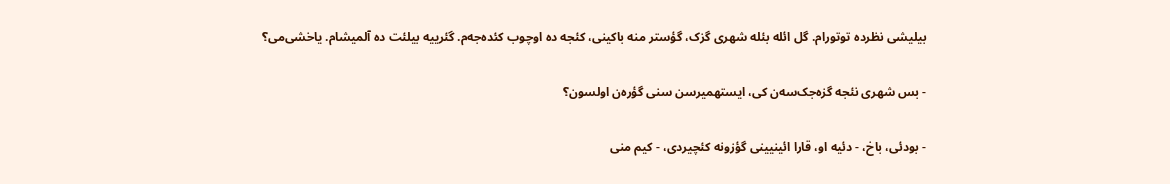بیلیشی نظرده توتورام. گل ائله بئله شهری گزک، گؤستر منه باکینی، کئجه ده اوچوب کئده‌جه‌م. گئرییه بیلئت ده آلمیشام. یاخشی‌می؟

- بس شهری نئجه گزه‌جک‌سه‌ن کی، ایستهمیرسن سنی گؤره‌ن اولسون؟

- بودئی، باخ، - دئیه او، قارا ائینیینی گؤزونه کئچیردی، - کیم منی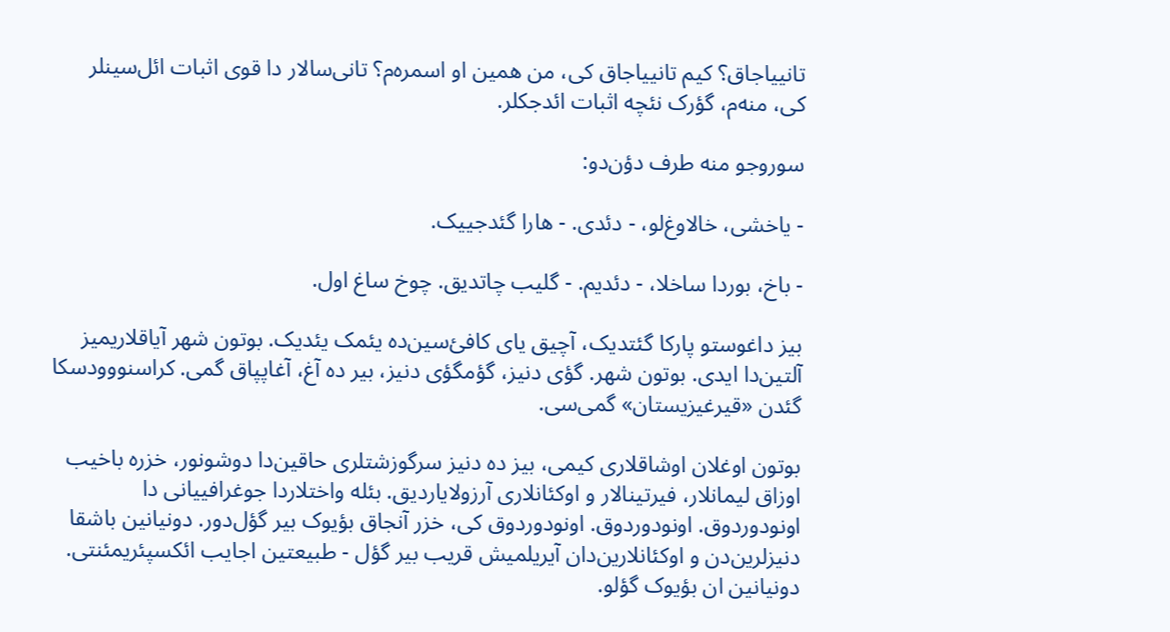تانییاجاق؟ کیم تانییاجاق کی، من همین او اسمره‌م؟ تانی‌سالار دا قوی اثبات ائل‌سینلر کی، منه‌م، گؤرک نئچه اثبات ائد‌جکلر.

سوروجو منه طرف دؤن‌دو:

- یاخشی، خالاوغ‌لو، - دئدی. - هارا گئدجییک.

- باخ، بوردا ساخلا، - دئدیم. - گلیب چاتدیق. چوخ ساغ اول.

بیز داغوستو پارکا گئتدیک، آچیق یای کافئ‌سین‌ده یئمک یئدیک. بوتون شهر آیاقلاریمیز آلتین‌دا ایدی. بوتون شهر. گؤی دنیز، گؤمگؤی دنیز، بیر ده آغ، آغاپپاق گمی. کراسنووودسکا گئدن «قیرغیزیستان» گمی‌سی.

بوتون اوغلان اوشاقلاری کیمی، بیز ده دنیز سرگوزشتلری حاقین‌دا دوشونور، خزره باخیب اوزاق لیمانلار، فیرتینالار و اوکئانلاری آرزولایاردیق. بئله واختلاردا جوغرافییانی دا اونودوردوق. اونودوردوق. اونودوردوق کی، خزر آنجاق بؤیوک بیر گؤل‌دور. دونیانین باشقا دنیزلرین‌دن و اوکئانلارین‌دان آیریلمیش قریب بیر گؤل - طبیعتین اجایب ائکسپئریمئنتی. دونیانین ان بؤیوک گؤلو.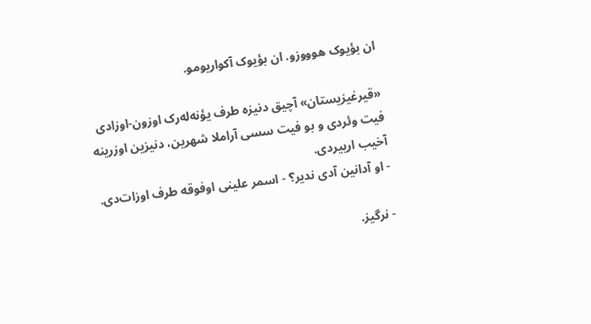ان بؤیوک هوووزو. ان بؤیوک آکواریومو.

«قیرغیزیستان» آچیق دنیزه طرف یؤنه‌له‌رک اوزون-اوزادی فیت وئردی و بو فیت سسی آراملا شهرین، دنیزین اوزرینه آخیب ارییردی.
- او آدانین آدی ندیر؟ - اسمر علینی اوفوقه طرف اوزات‌دی.

- نرگیز.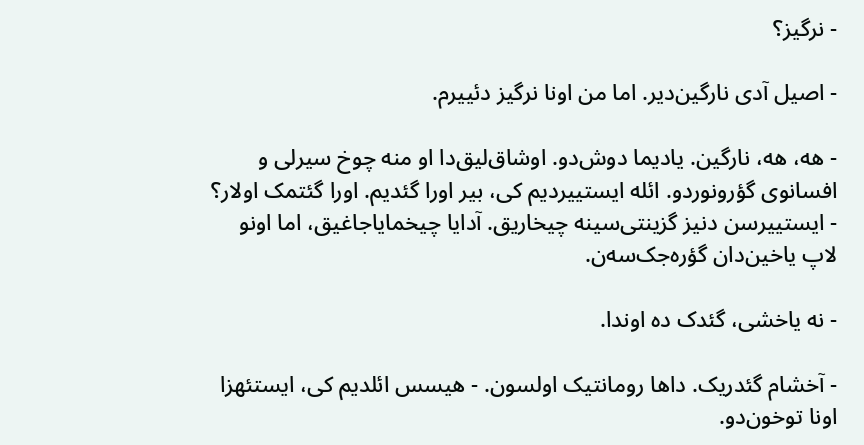- نرگیز؟

- اصیل آدی نارگین‌دیر. اما من اونا نرگیز دئییرم.

- هه، هه، نارگین. یادیما دوش‌دو. اوشاق‌لیق‌دا او منه چوخ سیرلی و افسانوی گؤرونوردو. ائله ایستییردیم کی، بیر اورا گئدیم. اورا گئتمک اولار؟
- ایستییرسن دنیز گزینتی‌سینه چیخاریق. آدایا چیخمایاجاغیق، اما اونو لاپ یاخین‌دان گؤره‌جک‌سه‌ن.

- نه یاخشی، گئدک ده اوندا.

- آخشام گئدریک. داها رومانتیک اولسون. - هیسس ائلدیم کی، ایستئهزا اونا توخون‌دو.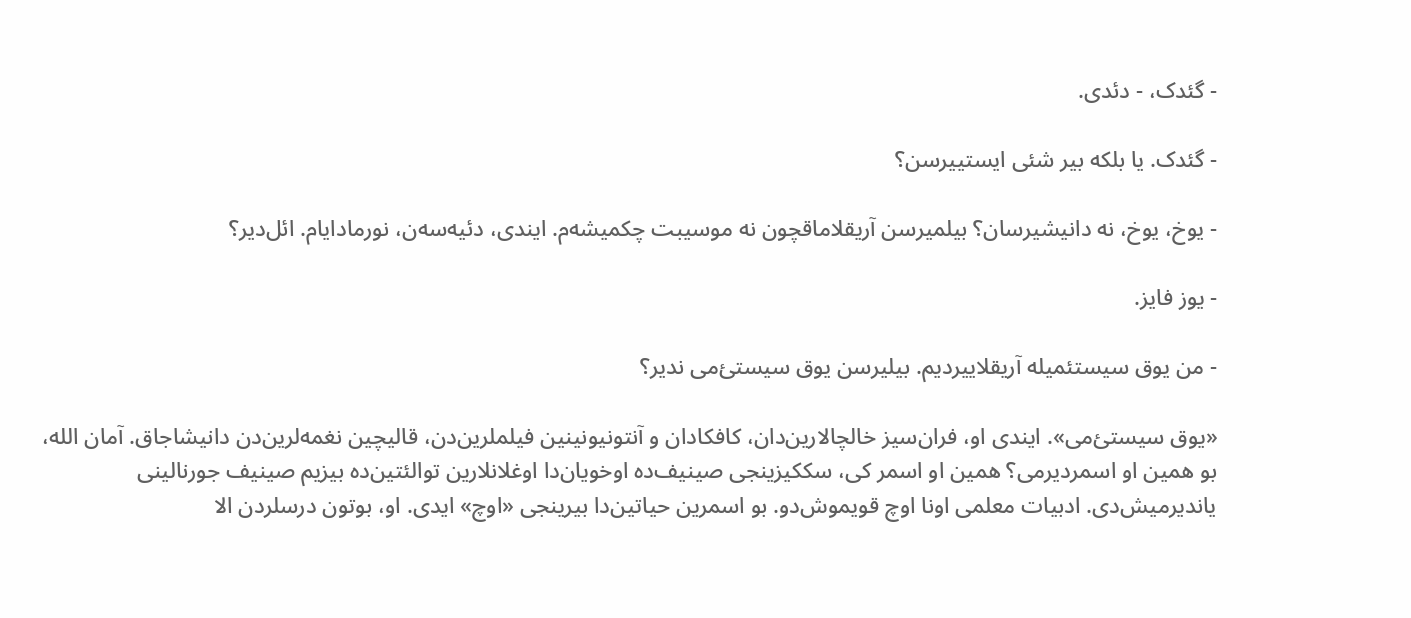- گئدک، - دئدی.

- گئدک. یا بلکه بیر شئی ایستییرسن؟

- یوخ، یوخ، نه دانیشیرسان؟ بیلمیرسن آریقلاماقچون نه موسیبت چکمیشه‌م. ایندی، دئیه‌سه‌ن، نورمادایام. ائل‌دیر؟

- یوز فایز.

- من یوق سیستئمیله آریقلاییردیم. بیلیرسن یوق سیستئ‌می ندیر؟

«یوق سیستئ‌می». ایندی او، فران‌سیز خالچالارین‌دان، کافکادان و آنتونیونینین فیلملرین‌دن، قالیچین نغمه‌لرین‌دن دانیشاجاق. آمان الله، بو همین او اسمردیرمی؟ همین او اسمر کی، سککیزینجی صینیف‌ده اوخویان‌دا اوغلانلارین توالئتین‌ده بیزیم صینیف جورنالینی یاندیرمیش‌دی. ادبیات معلمی اونا اوچ قویموش‌دو. بو اسمرین حیاتین‌دا بیرینجی «اوچ» ایدی. او، بوتون درسلردن الا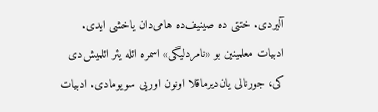آلیردی. ختتی ده صینیف‌ده هامی‌دان یاخشی ایدی. ادبیات معلمینین بو «نامردلیگی» اسمره ائله یئر ائلمیش‌دی کی، جورنالی یان‌دیرماقلا اونون اوریی سویومادی. ادبیات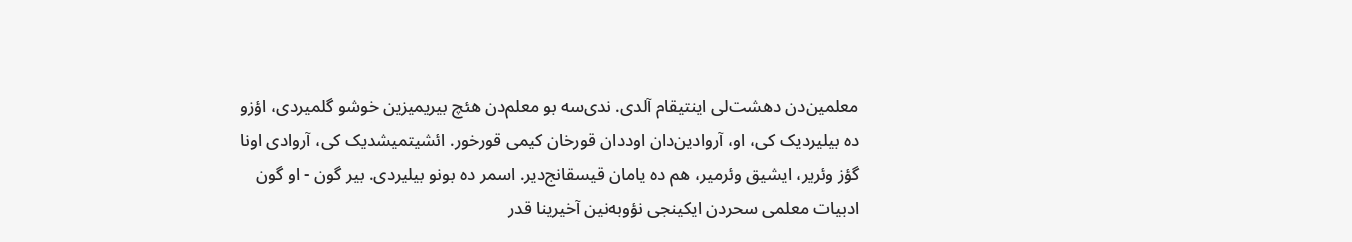معلمین‌دن دهشت‌لی اینتیقام آلدی. ندی‌سه بو معلم‌دن هئچ بیریمیزین خوشو گلمیردی، اؤزو ده بیلیردیک کی، او، آروادین‌دان اوددان قورخان کیمی قورخور. ائشیتمیشدیک کی، آروادی اونا گؤز وئریر، ایشیق وئرمیر، هم ده یامان قیسقانج‌دیر. اسمر ده بونو بیلیردی. بیر گون - او گون ادبیات معلمی سحردن ایکینجی نؤوبه‌نین آخیرینا قدر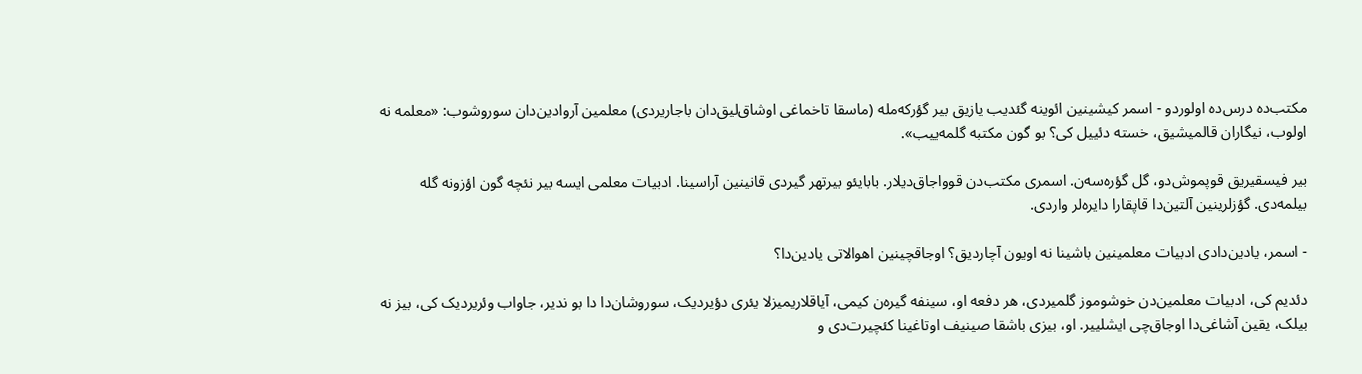مکتب‌ده درس‌ده اولوردو - اسمر کیشینین ائوینه گئدیب یازیق بیر گؤرکه‌مله (ماسقا تاخماغی اوشاق‌لیق‌دان باجاریردی) معلمین آروادین‌دان سوروشوب: «معلمه نه اولوب، نیگاران قالمیشیق، خسته دئییل کی؟ بو گون مکتبه گلمه‌ییب».

بیر فیسقیریق قوپموش‌دو، گل گؤره‌سه‌ن. اسمری مکتب‌دن قوواجاق‌دیلار. بابایئو بیرتهر گیردی قانینین آراسینا. ادبیات معلمی ایسه بیر نئچه گون اؤزونه گله بیلمه‌دی. گؤزلرینین آلتین‌دا قاپقارا دایره‌لر واردی.

- اسمر، یادین‌دادی ادبیات معلمینین باشینا نه اویون آچاردیق؟ اوجاقچینین اهوالاتی یادین‌دا؟

دئدیم کی، ادبیات معلمین‌دن خوشوموز گلمیردی، هر دفعه او، سینفه گیره‌ن کیمی، آیاقلاریمیزلا یئری دؤیردیک، سوروشان‌دا دا بو ندیر، جاواب وئریردیک کی، بیز نه بیلک، یقین آشاغی‌دا اوجاق‌چی ایشلییر. او، بیزی باشقا صینیف اوتاغینا کئچیرت‌دی و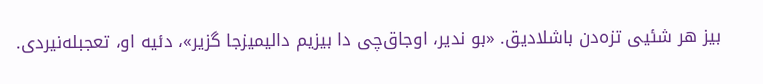بیز هر شئیی تزه‌دن باشلادیق. «بو ندیر، اوجاق‌چی دا بیزیم دالیمیزجا گزیر»، دئیه او، تعجبله‌نیردی.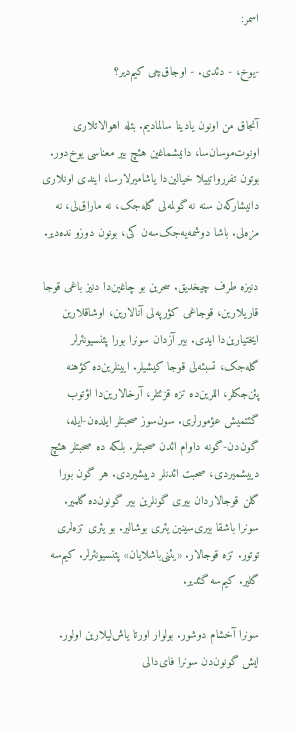اسمر:

-یوخ، - دئدی. - اوجاق‌چی کیم‌دیر؟

آنجاق من اونون یادینا سالمادیم. بئله اهوالاتلاری اونوت‌موسان‌سا، دانیشماغین هئچ بیر معناسی یوخ‌دور. بوتون تفررواتییلا خیالین‌دا یاشامیرلارسا، ایندی اونلاری دانیشارکه‌ن سنه نه گولمه‌لی گله‌جک، نه ماراق‌لی، نه مزه‌لی. باشا دوشمه‌یه‌جک‌سه‌ن کی، بونون دوزو نده‌دیر.

دنیزه طرف چیخدیق. سحرین بو چاغین‌دا دنیز باغی قوجا قاریلارین، قوجاغی کؤرپه‌لی آنالارین، اوشاقلارین ایختیارین‌دا ایدی. بیر آزدان سونرا بورا پئنسیونئرلر گله‌جک، تسبئه‌لی قوجا کیشیلر. ایینلرین‌ده کؤهنه پئن‌جکلر، اللرین‌ده تزه قزئتلر، آرخالارین‌دا اؤتوب گئتمیش عؤمورلری. سون‌سوز صحبتلر ایلده‌ن-ایله، گون‌دن-گونه داوام ائد‌ن صحبتلر. بلکه ده صحبتلر هئچ دییشمیردی، صحبت ائد‌نلر دییشیردی. هر گون بورا گلن قوجالاردان بیری گونلرین بیر گونون‌ده گلمیر. سونرا باشقا بیری‌سینین یئری بوشالیر. بو یئری تزه‌لری توتور. تزه قوجالار. «یئنی‌باشلایان» پئنسیونئرلر. کیم‌سه گلیر. کیم‌سه گئدیر.

سونرا آخشام دوشور. بولوار اورتا یاش‌لیلارین اولور. ایش گونون‌دن سونرا فای‌دالی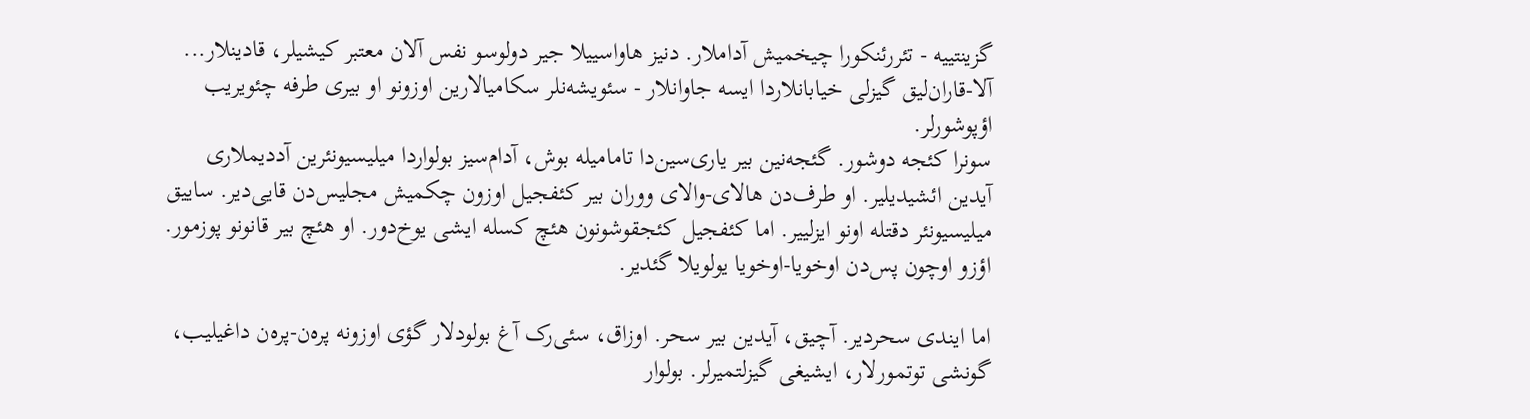گزینتییه - تئررئنکورا چیخمیش آداملار. دنیز هاواسییلا جیر دولوسو نفس آلان معتبر کیشیلر، قادینلار... آلا-قاران‌لیق گیزلی خیابانلاردا ایسه جاوانلار - سئویشه‌نلر سکامیالارین اوزونو او بیری طرفه چئویریب اؤپوشورلر.
سونرا کئجه دوشور. گئجه‌نین بیر یاری‌سین‌دا تامامیله بوش، آدام‌سیز بولواردا میلیسیونئرین آددیملاری آیدین ائشیدیلیر. او طرف‌دن هالای-والای ووران بیر کئفجیل اوزون چکمیش مجلیس‌دن قایی‌دیر. ساییق میلیسیونئر دقتله اونو ایزلییر. اما کئفجیل کئجقوشونون هئچ کسله ایشی یوخ‌دور. او هئچ بیر قانونو پوزمور. اؤزو اوچون پس‌دن اوخویا-اوخویا یولویلا گئدیر.

اما ایندی سحردیر. آچیق، آیدین بیر سحر. اوزاق، سئی‌رک آغ بولودلار گؤی اوزونه پره‌ن-پره‌ن داغیلیب، گونشی توتمورلار، ایشیغی گیزلتمیرلر. بولوار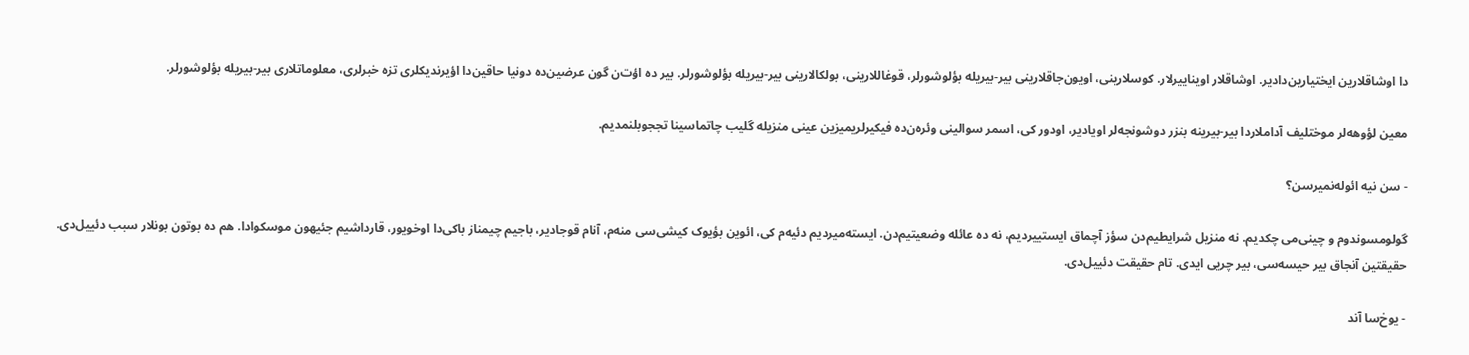دا اوشاقلارین ایختیارین‌دادیر. اوشاقلار اویناییرلار. کوسلارینی، اویون‌جاقلارینی بیر-بیریله بؤلوشورلر، قوغاللارینی، بولکالارینی بیر-بیریله بؤلوشورلر. بیر ده اؤت‌ن گون عرضین‌ده دونیا حاقین‌دا اؤیرندیکلری تزه خبرلری، معلوماتلاری بیر-بیریله بؤلوشورلر.

معین لؤوهه‌لر موختلیف آداملاردا بیر-بیرینه بنزر دوشونجه‌لر اویادیر، اودور کی، اسمر سوالینی وئره‌ن‌ده فیکیرلریمیزین عینی منزیله گلیب چاتماسینا تججوبلنمدیم.

- سن نیه ائوله‌نمیرسن؟

گولومسوندوم و چینی‌می چکدیم. نه منزیل شرایطیم‌دن سؤز آچماق ایستییردیم، نه ده عائله وضعیتیم‌دن. ایسته‌میردیم دئیه‌م کی، ائوین بؤیوک کیشی‌سی منه‌م، آنام قوجادیر، باجیم چیمناز باکی‌دا اوخویور، قارداشیم جئیهون موسکوادا. هم ده بوتون بونلار سبب دئییل‌دی. حقیقتین آنجاق بیر حیسه‌سی، بیر چریی ایدی. تام حقیقت دئییل‌دی.

- یوخ‌سا آند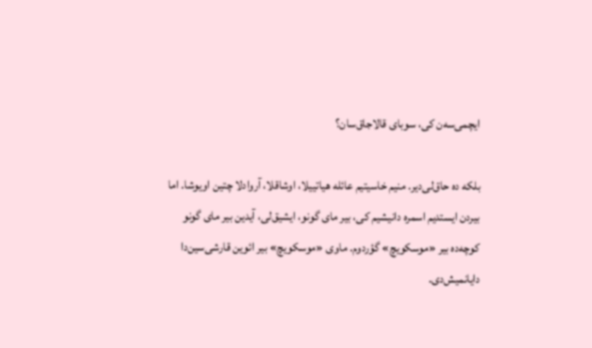ایچمی‌سه‌ن کی، سوبای قالاجاق‌سان؟

بلکه ده حاق‌لی‌دیر. منیم خاسیتیم عائله هیاتییلا، اوشاقلا، آروادلا چتین اویوشا. اما بیردن ایستدیم اسمره دانیشیم کی، بیر مای گونو، ایشیق‌لی، آیدین بیر مای گونو کوچه‌ده بیر «موسکویچ» گؤردوم. ماوی «موسکویچ» بیر ائوین قارشی‌سین‌دا دایانمیش‌دی.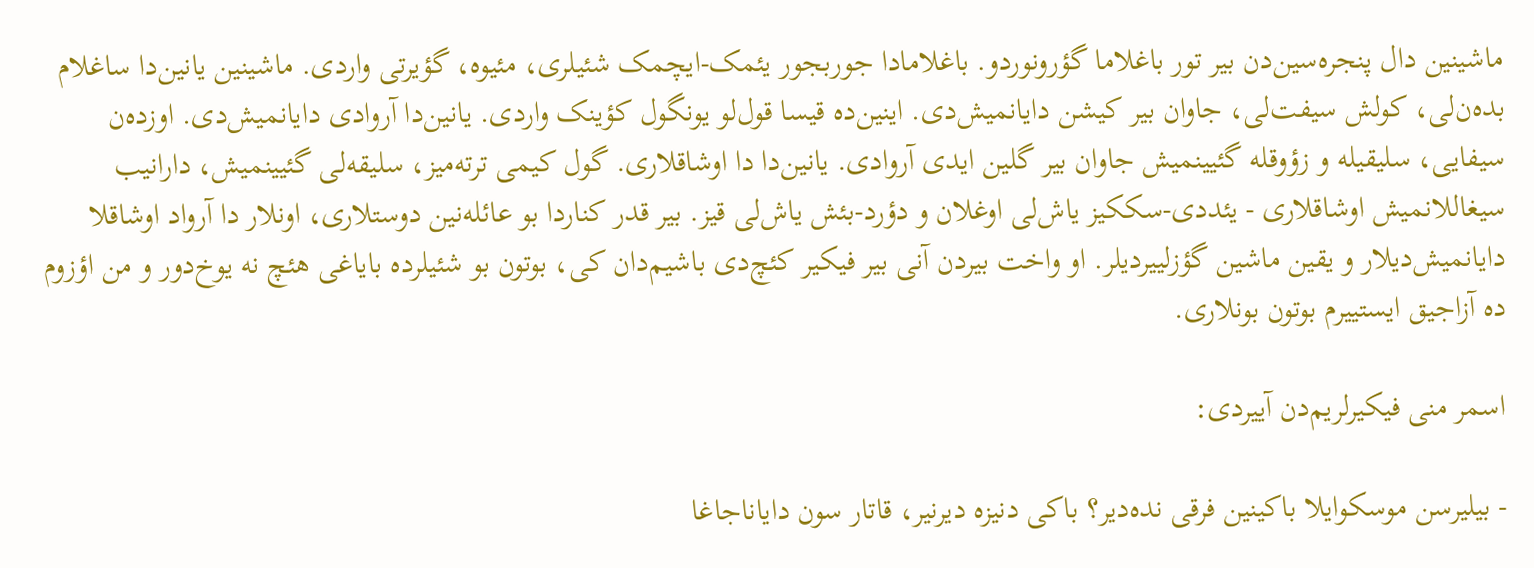ماشینین دال پنجره‌سین‌دن بیر تور باغلاما گؤرونوردو. باغلامادا جوربجور یئمک-ایچمک شئیلری، مئیوه، گؤیرتی واردی. ماشینین یانین‌دا ساغلام بده‌ن‌لی، کولش سیفت‌لی، جاوان بیر کیشن دایانمیش‌دی. اینین‌ده قیسا قول‌لو یونگول کؤینک واردی. یانین‌دا آروادی دایانمیش‌دی. اوزده‌ن سیفایی، سلیقیله و زؤوقله گئیینمیش جاوان بیر گلین ایدی آروادی. یانین‌دا دا اوشاقلاری. گول کیمی ترته‌میز، سلیقه‌لی گئیینمیش، دارانیب سیغاللانمیش اوشاقلاری - یئددی-سککیز یاش‌لی اوغلان و دؤرد-بئش یاش‌لی قیز. بیر قدر کناردا بو عائله‌نین دوستلاری، اونلار دا آرواد اوشاقلا دایانمیش‌دیلار و یقین ماشین گؤزلییردیلر. او واخت بیردن آنی بیر فیکیر کئچ‌دی باشیم‌دان کی، بوتون بو شئیلرده بایاغی هئچ نه یوخ‌دور و من اؤزوم ده آزاجیق ایستییرم بوتون بونلاری.

اسمر منی فیکیرلریم‌دن آییردی:

- بیلیرسن موسکوایلا باکینین فرقی نده‌دیر؟ باکی دنیزه دیرنیر، قاتار سون دایاناجاغا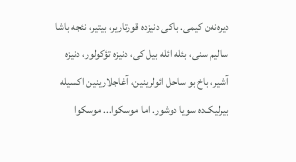دیره‌نه‌ن کیمی. باکی دنیزده قورتاریر، بیتیر، نئجه باشا سالیم سنی، بئله ائله بیل کی، دنیزه تؤکولور، دنیزه آشیر، باخ بو ساحل ائولرینین، آغاجلارینین اکسیله بیرلیک‌ده سویا دوشور. اما موسکوا... موسکوا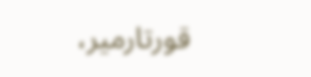قورتارمیر،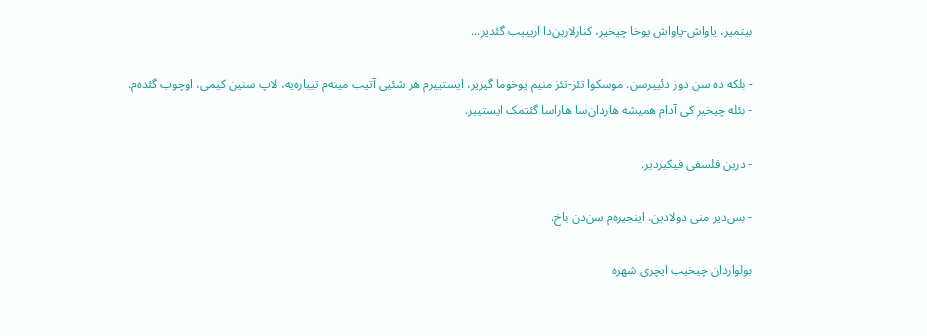بیتمیر، یاواش-یاواش یوخا چیخیر، کنارلارین‌دا اریییب گئدیر...

- بلکه ده سن دوز دئییرسن. موسکوا تئز-تئز منیم یوخوما گیریر، ایستییرم هر شئیی آتیب مینه‌م تییاره‌یه، لاپ سنین کیمی، اوچوب گئده‌م.
- بئله چیخیر کی آدام همیشه هاردان‌سا هاراسا گئتمک ایستییر.

- درین فلسفی فیکیردیر.

- بس‌دیر منی دولادین. اینجیره‌م سن‌دن باخ.

بولواردان چیخیب ایچری شهره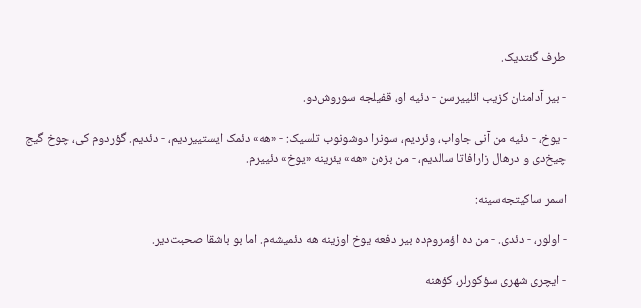طرف گئتدیک.

- بیر آدامنان کزیب ائلییرسن - دئیه او، قفیلجه سوروش‌دو.

- یوخ، - دئیه من آنی جاواب، وئردیم، سونرا دوشونوب تلسیک: - «هه» دئمک ایستییردیم، - دئدیم. گؤردوم کی، چوخ گیج چیخ‌دی و درهال زارافاتا سالدیم، - من بزه‌ن «هه» یئرینه «یوخ» دئییرم.

اسمر ساکیتجه‌سینه:

- اولور، - دئدی. - من ده اؤمروم‌ده بیر دفعه یوخ اوزینه هه دئمیشه‌م. اما بو باشقا صحبت‌دیر.

- ایچری شهری سؤکورلر، کؤهنه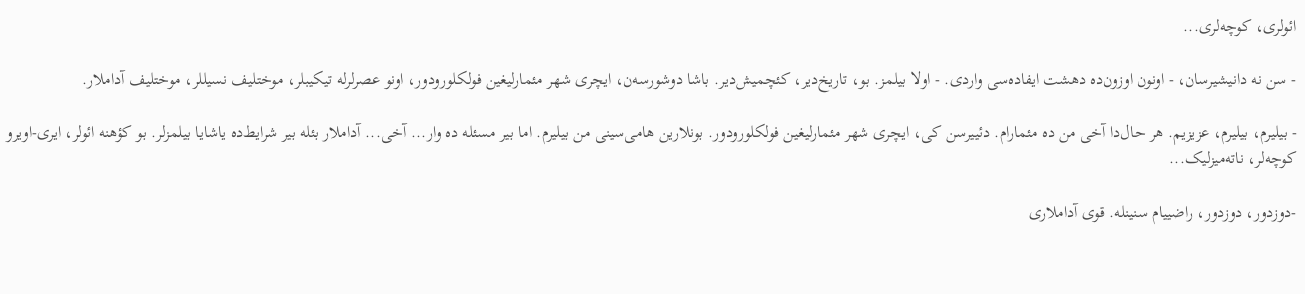ائولری، کوچه‌لری...

- سن نه دانیشیرسان، - اونون اوزون‌ده دهشت ایفاده‌سی واردی. - اولا بیلمز. بو، تاریخ‌دیر، کئچمیش‌دیر. باشا دوشورسه‌ن، ایچری شهر مئمارلیغین فولکلورودور، اونو عصرلرله تیکیبلر، موختلیف نسیللر، موختلیف آداملار.

- بیلیرم، بیلیرم، عزیزیم. هر حال‌دا آخی من ده مئمارام. دئییرسن کی، ایچری شهر مئمارلیغین فولکلورودور. بونلارین هامی‌سینی من بیلیرم. اما بیر مسئله ده وار... آخی... آداملار بئله بیر شرایط‌ده یاشایا بیلمزلر. بو کؤهنه ائولر، ایری-اویرو کوچه‌لر، ناته‌میزلیک...

-دوزدور، دوزدور، راضییام سنینله. قوی آداملاری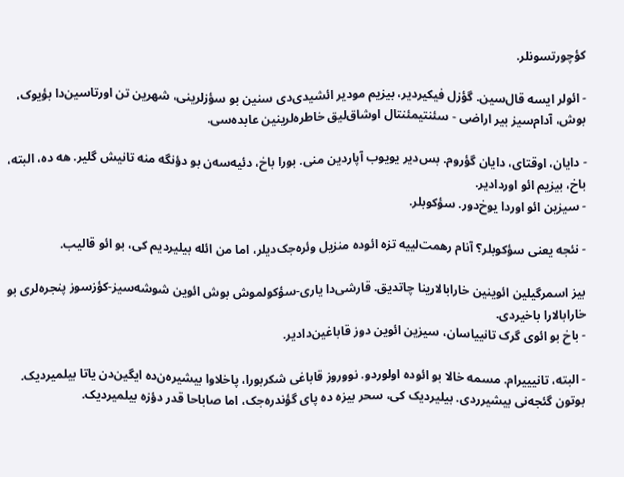کؤچورتسونلر.

- ائولر ایسه قال‌سین. گؤزل فیکیردیر، بیزیم مودیر ائشیدی‌دی سنین بو سؤزلرینی، شهرین تن اورتاسین‌دا بؤیوک، بوش، آدام‌سیز بیر اراضی - سئنتیمئنتال اوشاق‌لیق خاطره‌لرینین عابده‌سی.

- دایان، اوقتای، دایان گؤروم. بس‌دیر یویوب آپاردین منی. بورا باخ، دئیه‌سه‌ن بو دؤنگه منه تانیش گلیر. هه ده، البته، باخ، بیزیم ائو اوردادیر.
- سیزین ائو اوردا یوخ‌دور. سؤکوبلر.

- نئجه یعنی سؤکوبلر؟ آنام رهمت‌لییه تزه ائوده منزیل وئره‌جک‌دیلر، اما من ائله بیلیردیم کی، بو ائو قالیب.

بیز اسمرگیلین ائوینین خارابالارینا چاتدیق. قارشی‌دا یاری-سؤکولموش بوش ائوین شوشه‌سیز-کؤزسوز پنجره‌لری بو خارابالارا باخیردی.
- باخ بو ائوی گرک تانییاسان، سیزین ائوین دوز قاباغین‌دادیر.

- البته، تانیییرام. مسمه خالا بو ائوده اولوردو. نووروز قاباغی شکربورا، پاخلاوا بیشیره‌ن‌ده ایگین‌دن یاتا بیلمیردیک. بوتون گئجه‌نی بیشیرردی. بیلیردیک کی، سحر بیزه ده پای گؤندره‌جک، اما صاباحا قدر دؤزه بیلمیردیک.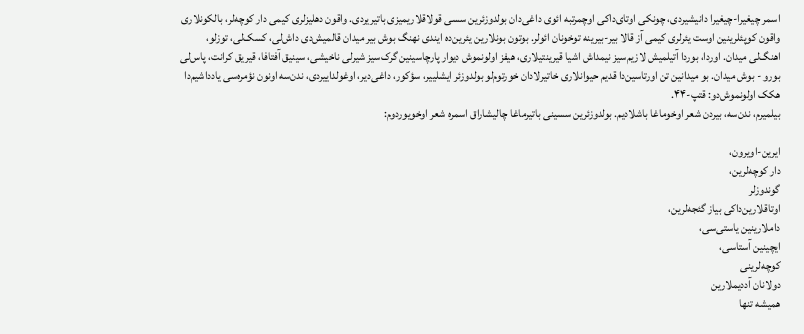اسمر چیغیرا-چیغیرا دانیشیردی، چونکی اوتای‌داکی اوچمرتبه ائوی داغی‌دان بولدوزئرین سسی قولاقلاریمیزی باتیریردی. واقون دهلیزلری کیمی دار کوچه‌لر، بالکونلاری واقون کوپئلرینین اوست یئرلری کیمی آز قالا بیر-بیرینه توخونان ائولر. بوتون بونلارین یئرین‌ده ایندی نهنگ بوش بیر میدان قالمیش‌دی داش‌لی، کسک‌لی، توزلو، اهنگ‌لی میدان. اوردا، بوردا آتیلمیش لازیم‌سیز نیمداش اشیا قیرینتیلاری، هیفز اولونموش دیوار پارچاسینین گرک‌سیز شیرلی ناخیشی، سینیق آفتافا، قیریق کرانت، پاس‌لی بورو - بوش میدان. بو میدانین تن اورتاسین‌دا قدیم حیوانلاری خاتیرلادان خورتوم‌لو بولدوزئر ایشلییر، سؤکور، داغی‌دیر، اوغولداییردی، ندن‌سه اونون نؤمره‌سی یادداشیم‌دا هکک اولونموش‌دو: قتپ-۴۴.
بیلمیرم، ندن‌سه، بیردن شعر اوخوماغا باشلادیم. بولدوزئرین سسینی باتیرماغا چالیشاراق اسمره شعر اوخویوردوم:

ایرین-اویرون،
دار کوچه‌لرین،
گوندوزلر
اوتاقلارین‌داکی بیاز گئجه‌لرین،
داملارینین یاستی‌سی،
ایچینین آستاسی،
کوچه‌لرینی
دولانان آددیملارین
همیشه تنها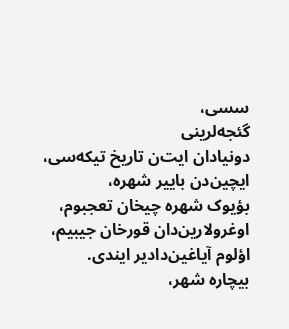سسی،
گئجه‌لرینی
دونیادان ایت‌ن تاریخ تیکه‌سی،
ایچین‌دن باییر شهره،
بؤیوک شهره چیخان تعجبوم،
اوغرولارین‌دان قورخان جیبیم،
اؤلوم آیاغین‌دادیر ایندی.
بیچاره شهر،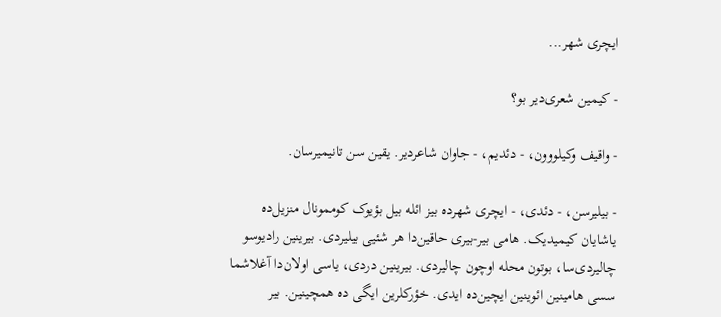ایچری شهر...

- کیمین شعری‌دیر بو؟

- واقیف وکیلووون، - دئدیم، - جاوان شاعردیر. یقین سن تانیمیرسان.

- بیلیرسن، - دئدی، - ایچری شهرده بیز ائله بیل بؤیوک کوممونال منزیل‌ده یاشایان کیمیدیک. هامی بیر-بیری حاقین‌دا هر شئیی بیلیردی. بیرینین رادیوسو چالیردی‌سا، بوتون محله اوچون چالیردی. بیرینین دردی، یاسی اولان‌دا آغلاشما سسی هامینین ائوینین ایچین‌ده ایدی. خؤرکلرین ایگی ده همچینین. بیر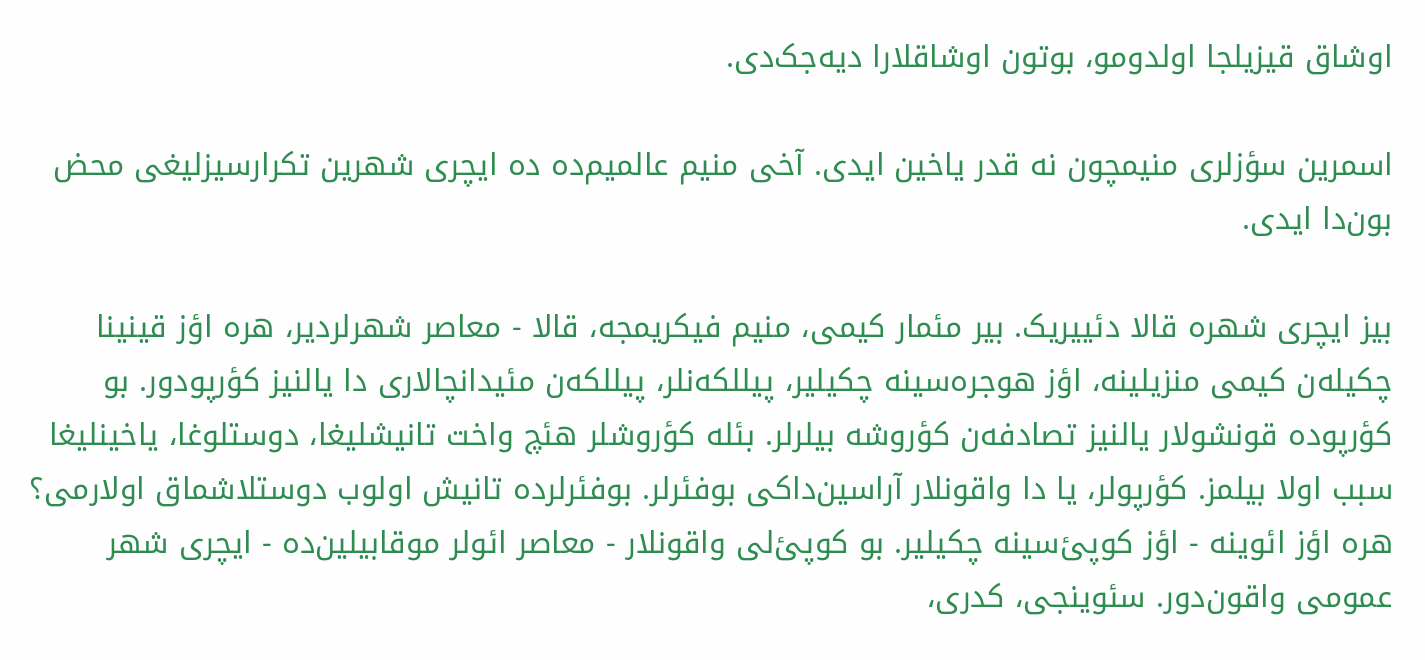اوشاق قیزیلجا اولدومو، بوتون اوشاقلارا دیه‌جک‌دی.

اسمرین سؤزلری منیمچون نه قدر یاخین ایدی. آخی منیم عالمیم‌ده ده ایچری شهرین تکرارسیزلیغی محض بون‌دا ایدی.

بیز ایچری شهره قالا دئییریک. بیر مئمار کیمی، منیم فیکریمجه، قالا - معاصر شهرلردیر، هره اؤز قینینا چکیله‌ن کیمی منزیلینه، اؤز هوجره‌سینه چکیلیر، پیللکه‌نلر، پیللکه‌ن مئیدانچالاری دا یالنیز کؤرپودور. بو کؤرپوده قونشولار یالنیز تصادفه‌ن کؤروشه بیلرلر. بئله کؤروشلر هئچ واخت تانیشلیغا، دوستلوغا، یاخینلیغا سبب اولا بیلمز. کؤرپولر، یا دا واقونلار آراسین‌داکی بوفئرلر. بوفئرلرده تانیش اولوب دوستلاشماق اولارمی؟ هره اؤز ائوینه - اؤز کوپئ‌سینه چکیلیر. بو کوپئ‌لی واقونلار - معاصر ائولر موقابیلین‌ده - ایچری شهر عمومی واقون‌دور. سئوینجی، کدری،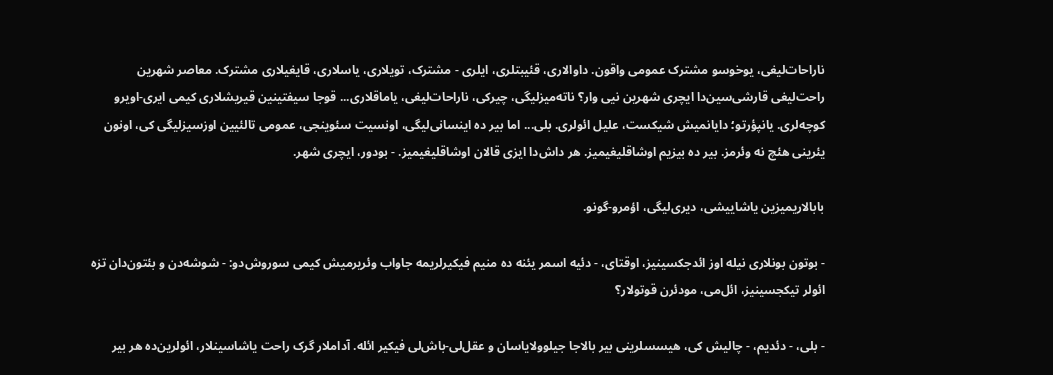ناراحات‌لیغی، یوخوسو مشترک عمومی واقون. داوالاری، قئیبتلری، ایلری - مشترک، تویلاری، یاسلاری، قایغیلاری مشترک. معاصر شهرین راحت‌لیغی قارشی‌سین‌دا ایچری شهرین نیی وار؟ ناته‌میزلیگی، چیرکی، ناراحات‌لیغی، یاماقلاری... قوجا سیفتینین قیریشلاری کیمی ایری-اویرو کوچه‌لری. یانپؤرتو؛ دایانمیش شیکست، علیل ائولری. بلی... اما بیر ده اینسانی‌لیگی، اونسیت سئوینجی، عمومی تالئیین اوزسیزلیگی کی، اونون یئرینی هئچ نه وئرمز. بیر ده بیزیم اوشاقلیغیمیز. هر داش‌دا ایزی قالان اوشاقلیغیمیز. - بودور، ایچری شهر.

بابالاریمیزین یاشاییشی، دیری‌لیگی، اؤمرو-گونو.

- بوتون بونلاری نیله اوز ائدجکسینیز، اوقتای، - دئیه اسمر یئنه ده منیم فیکیرلریمه جاواب وئریرمیش کیمی سوروش‌دو: - شوشه‌دن و بئتون‌دان تزه ائولر تیکجسینیز، ائل‌می، مودئرن قوتولار؟

- بلی، - دئدیم، - چالیش کی، هیسسلرینی بیر بالاجا جیلوولایاسان و عقل‌لی-باش‌لی فیکیر ائله. آداملار گرک راحت یاشاسینلار، ائولرین‌ده هر بیر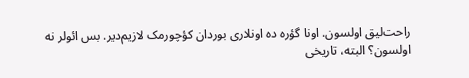راحت‌لیق اولسون. اونا گؤره ده اونلاری بوردان کؤچورمک لازیم‌دیر. بس ائولر نه اولسون؟ البته، تاریخی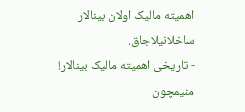اهمیته مالیک اولان بینالار ساخلانیلاجاق.
- تاریخی اهمیته مالیک بینالار! منیمچون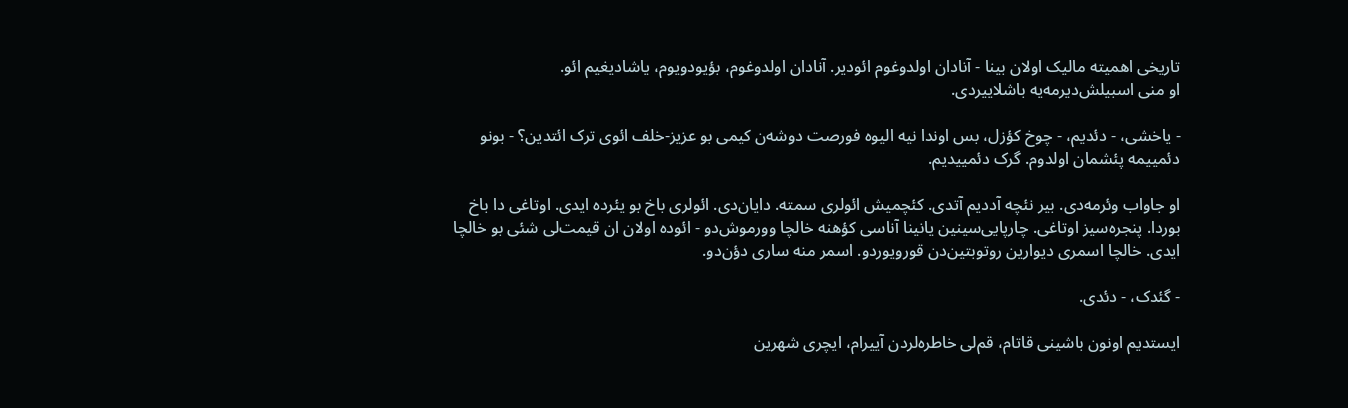تاریخی اهمیته مالیک اولان بینا - آنادان اولدوغوم ائودیر. آنادان اولدوغوم، بؤیودویوم، یاشادیغیم ائو.
او منی اسبیلش‌دیرمه‌یه باشلاییردی.

- یاخشی، - دئدیم، - چوخ کؤزل، بس اوندا نیه الیوه فورصت دوشه‌ن کیمی بو عزیز-خلف ائوی ترک ائتدین؟ - بونو دئمییمه پئشمان اولدوم. گرک دئمییدیم.

او جاواب وئرمه‌دی. بیر نئچه آددیم آتدی. کئچمیش ائولری سمته. دایان‌دی. ائولری باخ بو یئرده ایدی. اوتاغی دا باخ بوردا. پنجره‌سیز اوتاغی. چارپایی‌سینین یانینا آناسی کؤهنه خالچا وورموش‌دو - ائوده اولان ان قیمت‌لی شئی بو خالچا ایدی. خالچا اسمری دیوارین روتوبتین‌دن قورویوردو. اسمر منه ساری دؤن‌دو.

- گئدک، - دئدی.

ایستدیم اونون باشینی قاتام، قم‌لی خاطره‌لردن آییرام، ایچری شهرین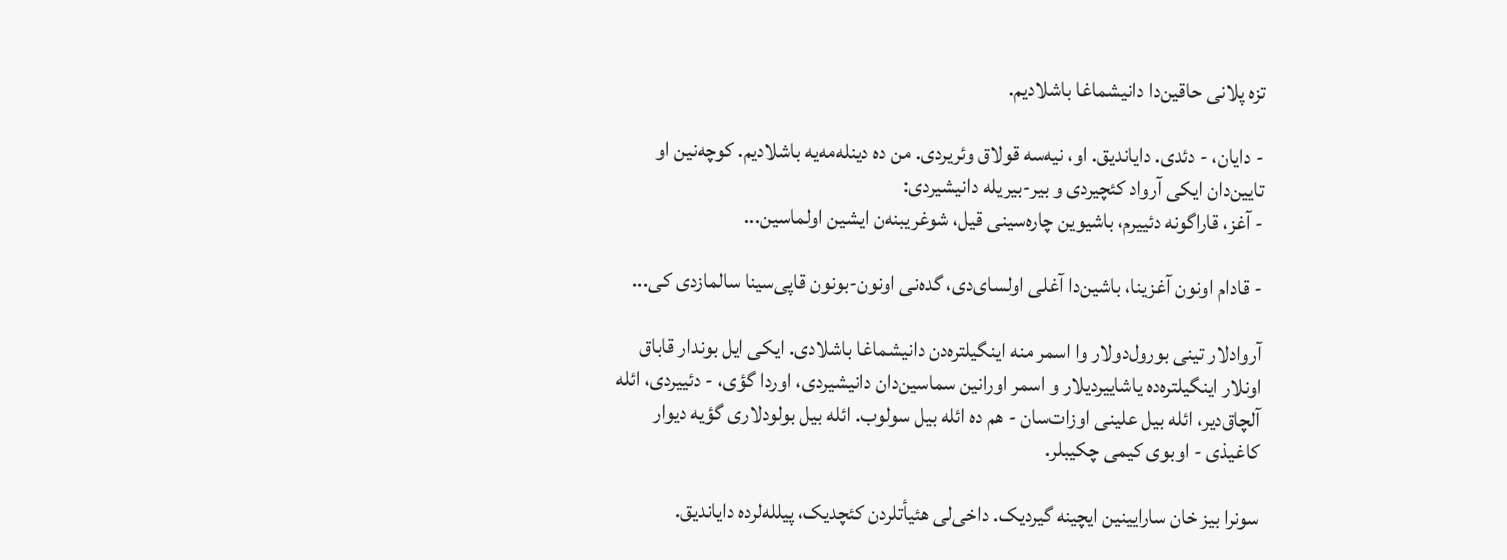تزه پلانی حاقین‌دا دانیشماغا باشلادیم.

- دایان، - دئدی. دایاندیق. او، نیه‌سه قولاق وئریردی. من ده دینله‌مه‌یه باشلادیم. کوچه‌نین او تایین‌دان ایکی آرواد کئچیردی و بیر-بیریله دانیشیردی:
- آغز، قاراگونه دئییرم، باشیوین چاره‌سینی قیل، شوغریبنه‌ن ایشین اولماسین...

- قادام اونون آغزینا، باشین‌دا آغلی اولسای‌دی، گده‌نی اونون-بونون قاپی‌سینا سالمازدی کی...

آروادلار تینی بورول‌دولار وا اسمر منه اینگیلتره‌دن دانیشماغا باشلادی. ایکی ایل بوندار قاباق اونلار اینگیلتره‌ده یاشاییردیلار و اسمر اورانین سماسین‌دان دانیشیردی، اوردا گؤی، - دئییردی، ائله آلچاق‌دیر، ائله بیل علینی اوزات‌سان - هم ده ائله بیل سولوب. ائله بیل بولودلاری گؤیه دیوار کاغیذی - اوبوی کیمی چکیبلر.

سونرا بیز خان سارایینین ایچینه گیردیک. داخی‌لی هئیأتلردن کئچدیک، پیلله‌لرده دایاندیق.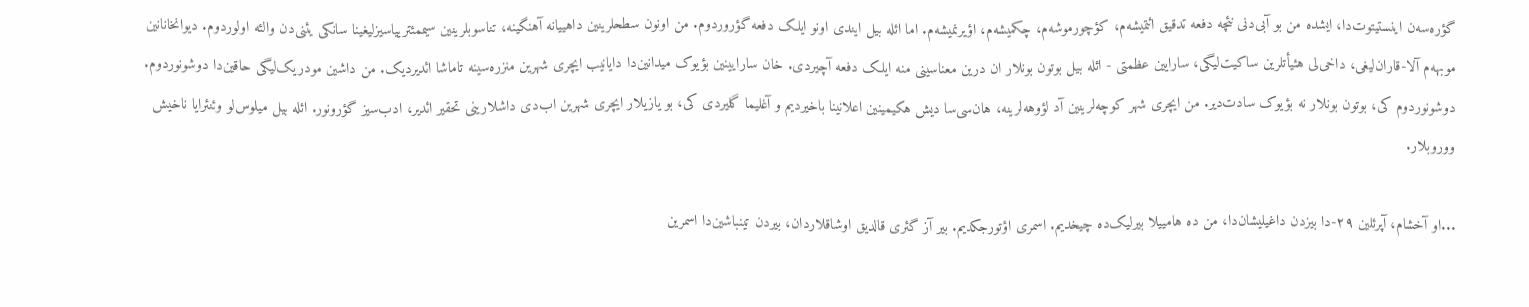گؤره‌سه‌ن اینستیتوت‌دا، ایشده من بو آبی‌دنی نئچه دفعه تدقیق ائتمیشه‌م، کؤچورموشه‌م، چکمیشه‌م، اؤیرنمیشه‌م. اما ائله بیل ایندی اونو ایلک دفعه گؤروردوم. من اونون سطحلرینین داهییانه آهنگینه، تناسوبلرینین سیممئترییاسیزلیغینا سانکی یئنی‌دن والئه اولوردوم. دیوانخانانین موبهه‌م آلا-قاران‌لیغی، داخی‌لی هئیأتلرین ساکیت‌لیگی، سارایین عظمتی - ائله بیل بوتون بونلار ان درین معناسینی منه ایلک دفعه آچیردی. خان سارایینین بؤیوک میدانین‌دا دایانیب ایچری شهرین منزره‌سینه تاماشا ائدیردیک. من داشین مودریک‌لیگی حاقین‌دا دوشونوردوم. دوشونوردوم کی، بوتون بونلار نه بؤیوک سادت‌دیر. من ایچری شهر کوچه‌لرینین آد لؤوهه‌لرینه، هان‌سی‌سا دیش هکیمینین اعلانینا باخیردیم و آغلیما گلیردی کی، بو یازیلار ایچری شهرین اب‌دی داشلارینی تحقیر ائدیر، ادب‌سیز گؤرونور. ائله بیل میلوس‌لو وئنئرایا ناخیش ووروبلار.

...او آخشام، آپرئلین ۲۹-دا بیزدن داغیلیشان‌دا، من ده هامییلا بیرلیک‌ده چیخدیم. اسمری اؤتورجکدیم. بیر آز گئری قالدیق اوشاقلاردان، بیردن تینباشین‌دا اسمرین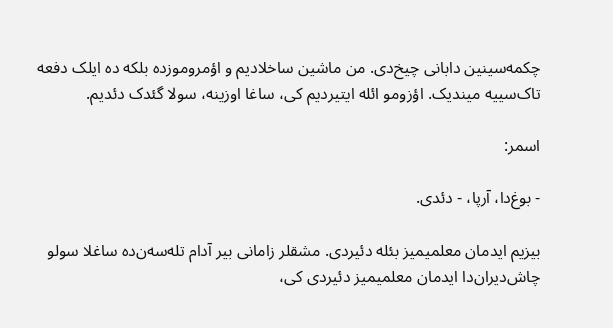چکمه‌سینین دابانی چیخ‌دی. من ماشین ساخلادیم و اؤمروموزده بلکه ده ایلک دفعه تاک‌سییه میندیک. اؤزومو ائله ایتیردیم کی، ساغا اوزینه، سولا گئدک دئدیم.

اسمر:

- بوغ‌دا، آرپا، - دئدی.

بیزیم ایدمان معلمیمیز بئله دئیردی. مشقلر زامانی بیر آدام تله‌سه‌ن‌ده ساغلا سولو چاش‌دیران‌دا ایدمان معلمیمیز دئیردی کی،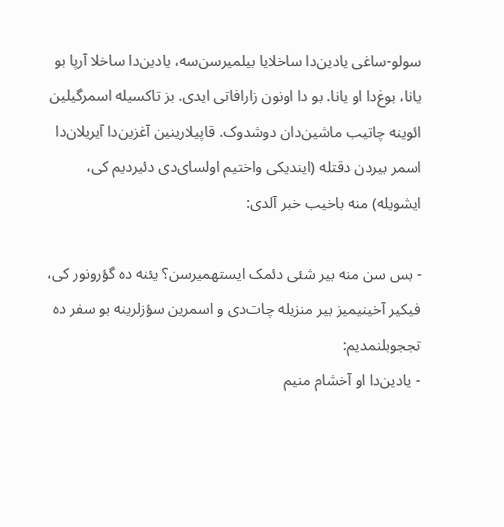سولو-ساغی یادین‌دا ساخلایا بیلمیرسن‌سه، یادین‌دا ساخلا آرپا بو یانا، بوغ‌دا او یانا. بو دا اونون زارافاتی ایدی. بز تاکسیله اسمرگیلین ائوینه چاتیب ماشین‌دان دوشدوک. قاپیلارینین آغزین‌دا آیریلان‌دا اسمر بیردن دقتله (ایندیکی واختیم اولسای‌دی دئیردیم کی، ایشویله) منه باخیب خبر آلدی:

- بس سن منه بیر شئی دئمک ایستهمیرسن؟ یئنه ده گؤرونور کی، فیکیر آخینیمیز بیر منزیله چات‌دی و اسمرین سؤزلرینه بو سفر ده تججوبلنمدیم:
- یادین‌دا او آخشام منیم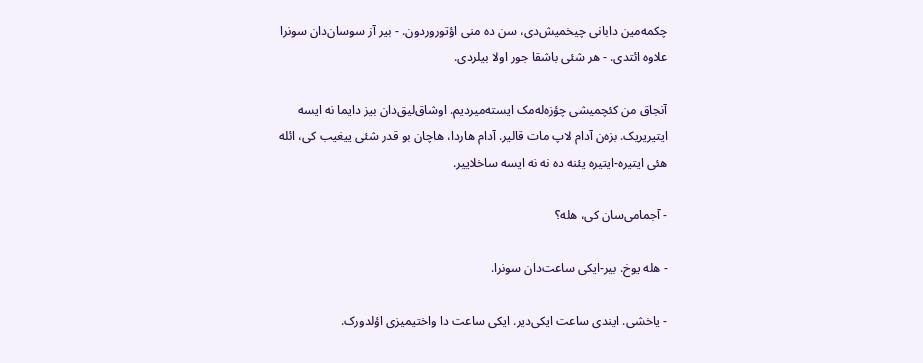چکمه‌مین دابانی چیخمیش‌دی، سن ده منی اؤتوروردون. - بیر آز سوسان‌دان سونرا علاوه ائتدی. - هر شئی باشقا جور اولا بیلردی.

آنجاق من کئچمیشی چؤزه‌له‌مک ایسته‌میردیم. اوشاق‌لیق‌دان بیز دایما نه ایسه ایتیریریک. بزه‌ن آدام لاپ مات قالیر. آدام هاردا، هاچان بو قدر شئی ییغیب کی، ائله هئی ایتیره-ایتیره یئنه ده نه نه ایسه ساخلاییر.

- آجمامی‌سان کی، هله؟

- هله یوخ. بیر-ایکی ساعت‌دان سونرا.

- یاخشی. ایندی ساعت ایکی‌دیر. ایکی ساعت دا واختیمیزی اؤلدورک.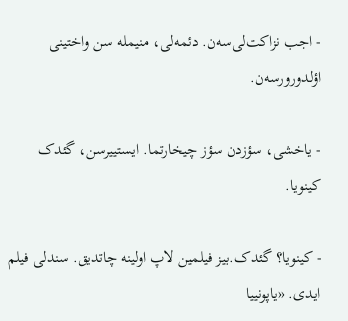- اجب نزاکت‌لی‌سه‌ن. دئمه‌لی، منیمله سن واختینی اؤلدورورسه‌ن.

- یاخشی، سؤزدن سؤز چیخارتما. ایستییرسن، گئدک کینویا.

- کینویا؟ گئدک.بیز فیلمین لاپ اولینه چاتدیق. سندلی فیلم ایدی. «یاپونییا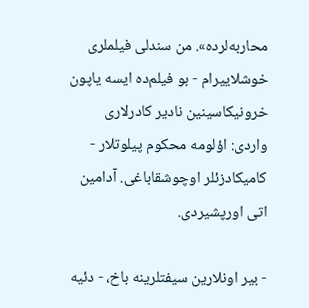محاربه‌لرده». من سندلی فیلملری خوشلاییرام - بو فیلم‌ده ایسه یاپون خرونیکاسینین نادیر کادرلاری واردی: اؤلومه محکوم پیلوتلار - کامیکادزئلر اوچوشقاباغی. آدامین اتی اورپشیردی.

- بیر اونلارین سیفتلرینه باخ، - دئیه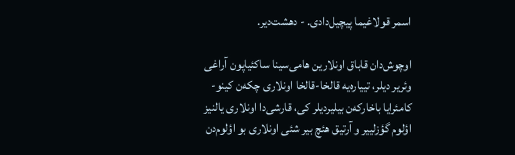اسمر قولاغیما پیچیل‌دادی. - دهشت‌دیر.

اوچوش‌دان قاباق اونلارین هامی‌سینا ساکئیاپون آراغی وئریر دیلر، تییاره‌یه قالخا-قالخا اونلاری چکه‌ن کینو-کامئرایا باخارکه‌ن بیلیردیلر کی، قارشی‌دا اونلاری یالنیز اؤلوم گؤزلییر و آرتیق هئچ بیر شئی اونلاری بو اؤلوم‌دن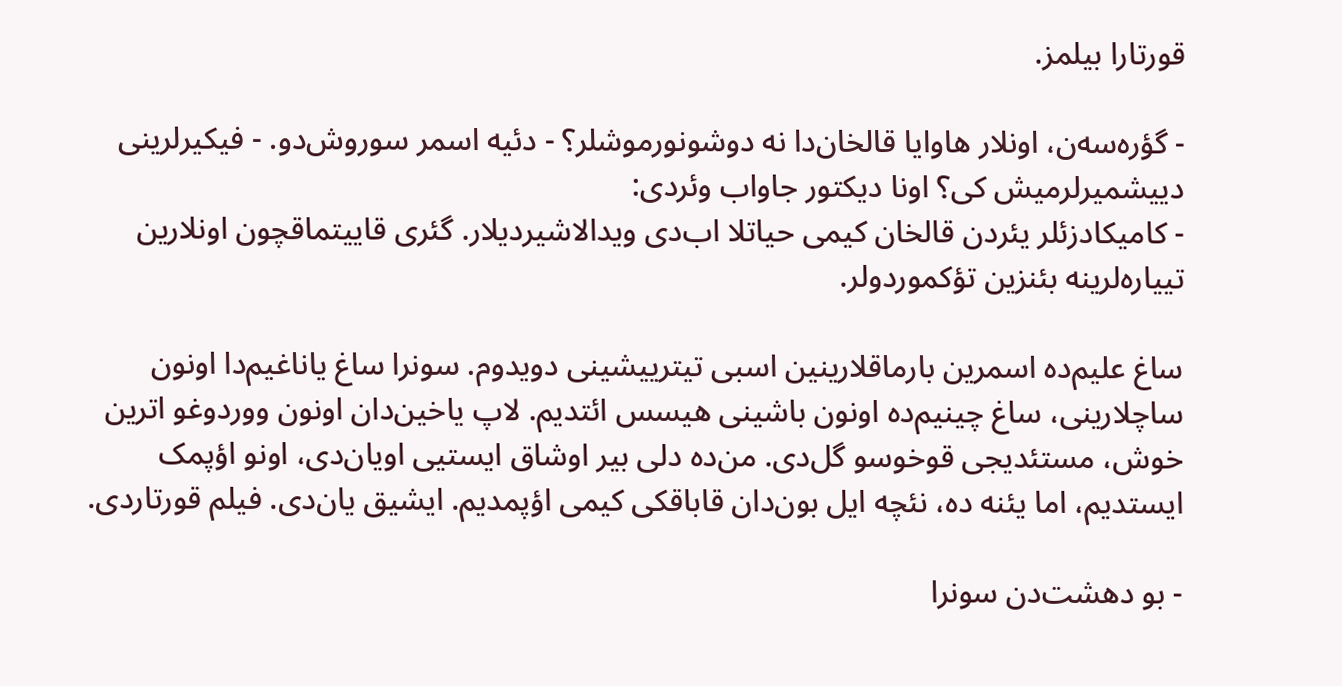قورتارا بیلمز.

- گؤره‌سه‌ن، اونلار هاوایا قالخان‌دا نه دوشونورموشلر؟ - دئیه اسمر سوروش‌دو. - فیکیرلرینی دییشمیرلرمیش کی؟ اونا دیکتور جاواب وئردی:
- کامیکادزئلر یئردن قالخان کیمی حیاتلا اب‌دی ویدالاشیردیلار. گئری قاییتماقچون اونلارین تییاره‌لرینه بئنزین تؤکموردولر.

ساغ علیم‌ده اسمرین بارماقلارینین اسبی تیترییشینی دویدوم. سونرا ساغ یاناغیم‌دا اونون ساچلارینی، ساغ چینیم‌ده اونون باشینی هیسس ائتدیم. لاپ یاخین‌دان اونون ووردوغو اترین خوش، مستئدیجی قوخوسو گل‌دی. من‌ده دلی بیر اوشاق ایستیی اویان‌دی، اونو اؤپمک ایستدیم، اما یئنه ده، نئچه ایل بون‌دان قاباقکی کیمی اؤپمدیم. ایشیق یان‌دی. فیلم قورتاردی.

- بو دهشت‌دن سونرا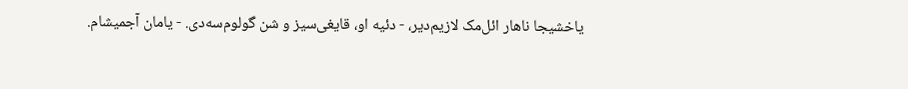یاخشیجا ناهار ائل‌مک لازیم‌دیر، - دئیه او، قایغی‌سیز و شن گولوم‌سه‌دی. - یامان آجمیشام.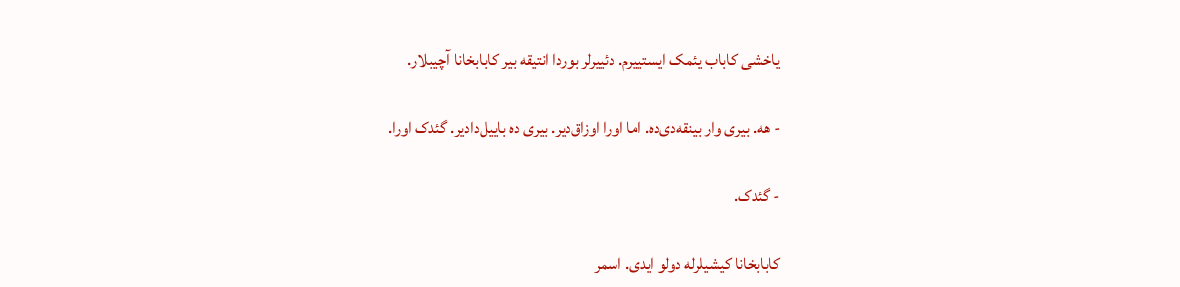یاخشی کاباب یئمک ایستییرم. دئییرلر بوردا انتیقه بیر کابابخانا آچیبلار.

- هه. بیری وار بینقه‌دی‌ده. اما اورا اوزاق‌دیر. بیری ده باییل‌دادیر. گئدک اورا.

- گئدک.

کابابخانا کیشیلرله دولو ایدی. اسمر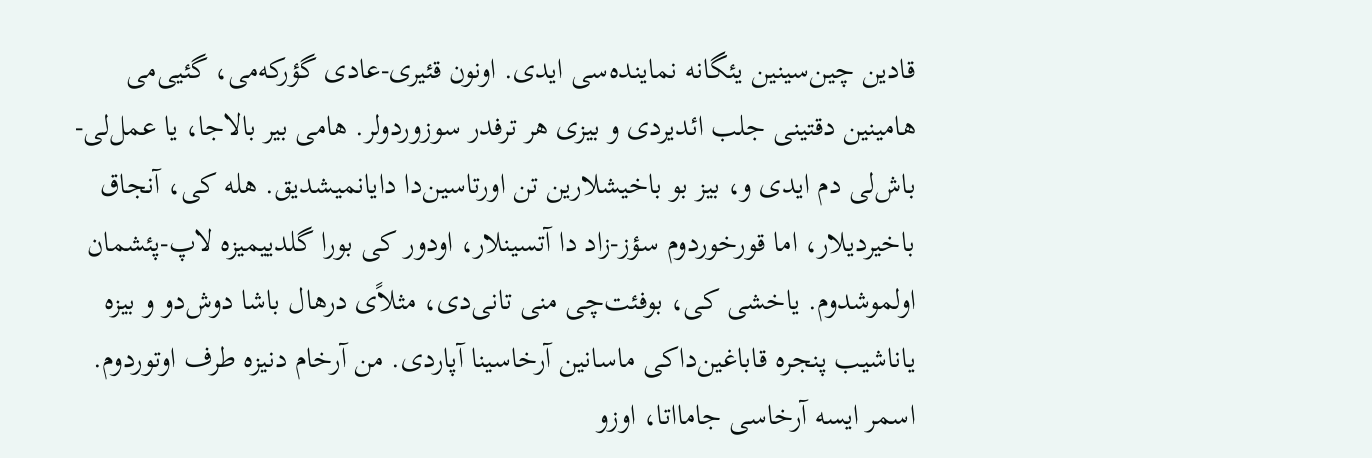قادین چین‌سینین یئگانه نماینده‌سی ایدی. اونون قئیری-عادی گؤرکه‌می، گئیی‌می هامینین دقتینی جلب ائدیردی و بیزی هر ترفدر سوزوردولر. هامی بیر بالاجا، یا عمل‌لی-باش‌لی دم ایدی و، بیز بو باخیشلارین تن اورتاسین‌دا دایانمیشدیق. هله کی، آنجاق باخیردیلار، اما قورخوردوم سؤز-زاد دا آتسینلار، اودور کی بورا گلدییمیزه لاپ-پئشمان اولموشدوم. یاخشی کی، بوفئت‌چی منی تانی‌دی، مثلاًی درهال باشا دوش‌دو و بیزه یاناشیب پنجره قاباغین‌داکی ماسانین آرخاسینا آپاردی. من آرخام دنیزه طرف اوتوردوم. اسمر ایسه آرخاسی جامااتا، اوزو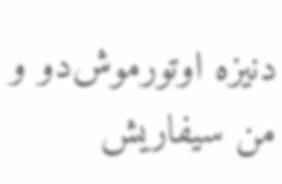دنیزه اوتورموش‌دو و من سیفاریش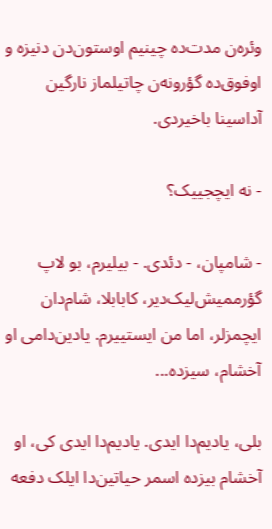وئره‌ن مدت‌ده چینیم اوستون‌دن دنیزه و اوفوق‌ده گؤرونه‌ن چاتیلماز نارگین آداسینا باخیردی.

- نه ایچجییک؟

- شامپان، - دئدی. - بیلیرم، بو لاپ گؤرممیش‌لیک‌دیر، کابابلا، شام‌دان ایچمزلر، اما من ایستییرم. یادین‌دامی او آخشام، سیزده...

بلی، یادیم‌دا ایدی. یادیم‌دا ایدی کی، او آخشام بیزده اسمر حیاتین‌دا ایلک دفعه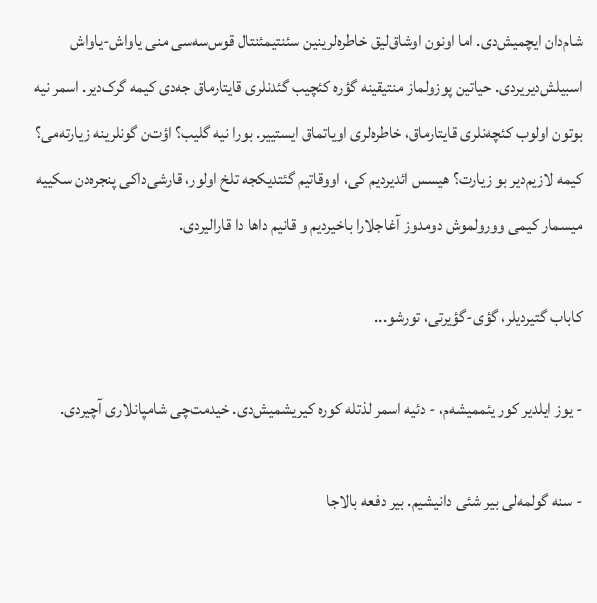شام‌دان ایچمیش‌دی. اما اونون اوشاق‌لیق خاطره‌لرینین سئنتیمئنتال قوس‌سه‌سی منی یاواش-یاواش اسبیلش‌دیریردی. حیاتین پوزولماز منتیقینه گؤره کئچیب گئدنلری قایتارماق جه‌دی کیمه گرک‌دیر. اسمر نیه بوتون اولوب کئچه‌نلری قایتارماق، خاطره‌لری اویاتماق ایستییر. بورا نیه گلیب؟ اؤت‌ن گونلرینه زیارته‌می؟ کیمه لازیم‌دیر بو زیارت؟ هیسس ائدیردیم کی، اووقاتیم گئتدیکجه تلخ اولور، قارشی‌داکی پنجره‌دن سکییه میسمار کیمی وورولموش دومدوز آغاجلارا باخیردیم و قانیم داها دا قارالیردی.

کاباب گتیردیلر، گؤی-گؤیرتی، تورشو...

- یوز ایلدیر کور یئممیشه‌م، - دئیه اسمر لذتله کوره کیریشمیش‌دی. خیدمت‌چی شامپانلاری آچیردی.

- سنه گولمه‌لی بیر شئی دانیشیم. بیر دفعه بالاجا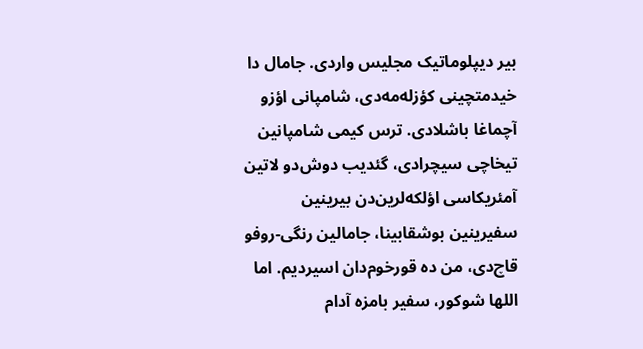بیر دیپلوماتیک مجلیس واردی. جامال دا خیدمتچینی کؤزله‌مه‌دی، شامپانی اؤزو آچماغا باشلادی. ترس کیمی شامپانین تیخاچی سیچرادی، گئدیب دوش‌دو لاتین آمئریکاسی اؤلکه‌لرین‌دن بیرینین سفیرینین بوشقابینا، جامالین رنگی-روفو قاچ‌دی، من ده قورخوم‌دان اسیردیم. اما اللها شوکور، سفیر بامزه آدام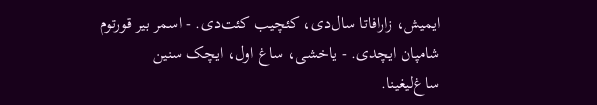ایمیش، زارافاتا سال‌دی، کئچیب کئت‌دی. - اسمر بیر قورتوم شامپان ایچدی. - یاخشی، ساغ اول، ایچک سنین ساغ‌لیغینا.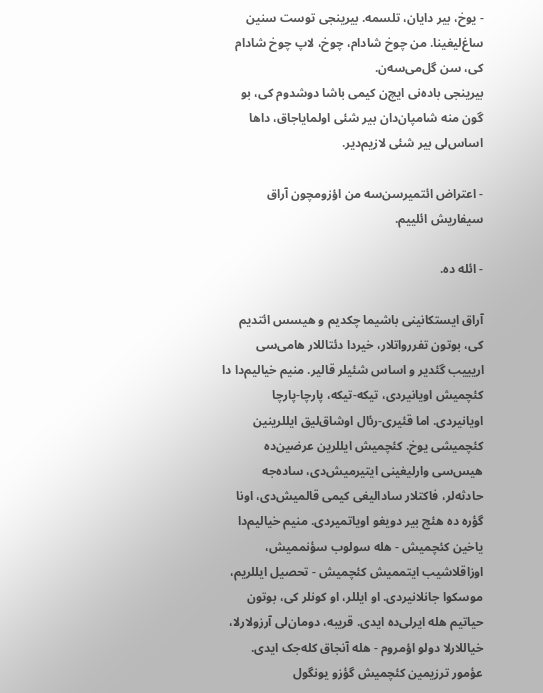- یوخ، بیر دایان، تلسمه. بیرینجی توست سنین ساغ‌لیغینا. من چوخ شادام، چوخ، لاپ چوخ شادام کی، سن گل‌می‌سه‌ن.
بیرینجی باده‌نی ایچ‌ن کیمی باشا دوشدوم کی، بو گون منه شامپان‌دان بیر شئی اولمایاجاق، داها اساس‌لی بیر شئی لازیم‌دیر.

- اعتراض ائتمیرسن‌سه من اؤزومچون آراق سیفاریش ائلییم.

- ائله ده.

آراق ایستکانینی باشیما چکدیم و هیسس ائتدیم کی، بوتون تفررواتلار، خیردا دئتاللار هامی‌سی اریییب گئدیر و اساس شئیلر قالیر. منیم خیالیم‌دا دا کئچمیش اویانیردی، تیکه-تیکه، پارچا-پارچا اویانیردی. اما قئیری-رئال اوشاق‌لیق ایللرینین کئچمیشی یوخ. کئچمیش ایللرین عرضین‌ده هیس‌سی وارلیغینی ایتیرمیش‌دی، ساده‌جه حادثه‌لر، فاکتلار سادالیغی کیمی قالمیش‌دی، اونا گؤره ده هئچ بیر دویغو اویاتمیردی. منیم خیالیم‌دا یاخین کئچمیش - هله سولوب سؤنممیش، اوزاقلاشیب ایتممیش کئچمیش - تحصیل ایللریم، موسکوا جانلانیردی. او ایللر، او کونلر کی، بوتون حیاتیم هله ایر‌لی‌ده ایدی. قریبه، دومان‌لی آرزولارلا، خیاللارلا دولو اؤمروم - هله آنجاق کله‌جک ایدی. عؤمور ترزیمین کئچمیش گؤزو یونگول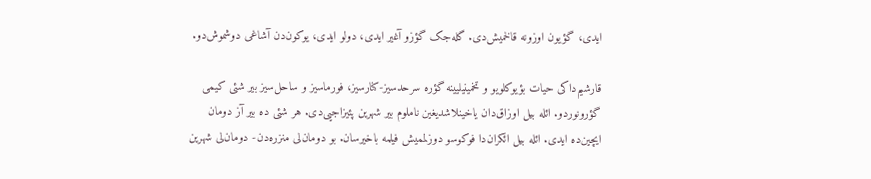ایدی، گؤیون اوزونه قالخمیش‌دی. گله‌جک گؤزو آغیر ایدی، دولو ایدی، یوکون‌دن آشاغی دوشموش‌دو.

قارشیم‌داکی حیات بؤیوکلویو و تخمینیلیینه گؤره سرحدسیز-کنارسیز، فورماسیز و ساحل‌سیز بیر شئی کیمی گؤرونوردو. ائله بیل اوزاق‌دان یاخینلاشدیغین ناملوم بیر شهرین پئیزاجیی‌دی. هر شئی ده بیر آز دومان ایچین‌ده ایدی. ائله بیل ائکران‌دا فوکوسو دوزلممیش فیلمه باخیرسان. بو دومان‌لی منزره‌دن- دومان‌لی شهرین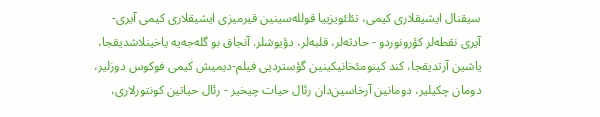سیقنال ایشیقلاری کیمی، تئلئویزییا قولله‌سینین قیرمیزی ایشیقلاری کیمی آیری-آیری نقطه‌لر کؤرونوردو - حادثه‌لر، قلبه‌لر، دؤیوشلر. آنجاق بو گله‌جه‌یه یاخینلاشدیقجا، یاشین آرتدیقجا، کند کینومئخانیکینین گؤستردیی فیلم-دیمیش کیمی فوکوس دوزلیر، دومان چکیلیر، دومانین آرخاسین‌دان رئال حیات چیخیر - رئال حیاتین کونتورلاری،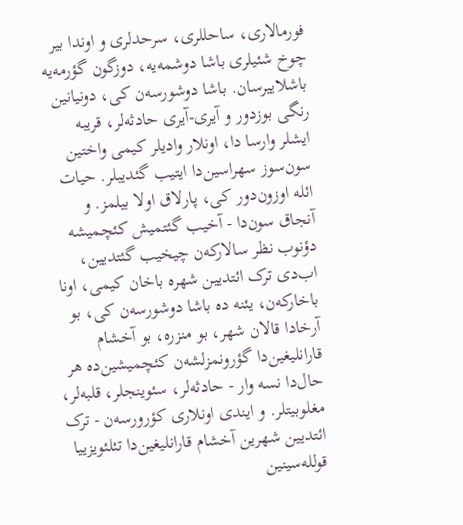فورمالاری، ساحللری، سرحدلری و اوندا بیر چوخ شئیلری باشا دوشمه‌یه، دوزگون گؤرمه‌یه باشلاییرسان. باشا دوشورسه‌ن کی، دونیانین رنگی بوزدور و آیری-آیری حادثه‌لر، قریبه ایشلر وارسا دا، اونلار وادیلر کیمی واختین سون‌سوز سهراسین‌دا ایتیب گئدیبلر. حیات ائله اوزون‌دور کی، پارلاق اولا بیلمز. و آنجاق سون‌دا - آخیب گئتمیش کئچمیشه دؤنوب نظر سالارکه‌ن چیخیب گئتدیین، اب‌دی ترک ائتدیین شهره باخان کیمی، اونا باخارکه‌ن، یئنه ده باشا دوشورسه‌ن کی، بو آرخادا قالان شهر، بو منزره، بو آخشام قارانلیغین‌دا گؤرونمزلشه‌ن کئچمیشین‌ده هر حال‌دا نسه وار - حادثه‌لر، سئوینجلر، قلبه‌لر، مغلوبیتلر. و ایندی اونلاری کؤرورسه‌ن - ترک ائتدیین شهرین آخشام قارانلیغین‌دا تئلئویزییا قولله‌سینین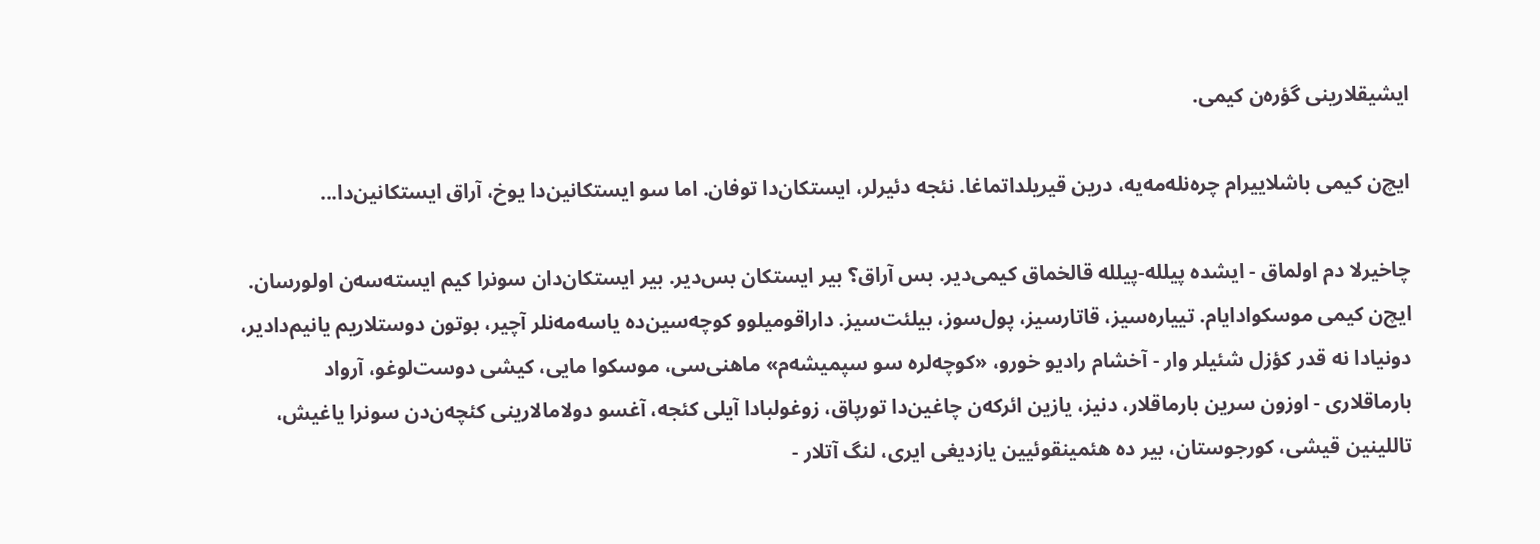ایشیقلارینی گؤره‌ن کیمی.

ایچ‌ن کیمی باشلاییرام چره‌نله‌مه‌یه، درین قیریلداتماغا. نئجه دئیرلر، ایستکان‌دا توفان. اما سو ایستکانین‌دا یوخ، آراق ایستکانین‌دا...

چاخیرلا دم اولماق - ایشده پیلله-پیلله قالخماق کیمی‌دیر. بس آراق؟ بیر ایستکان بس‌دیر. بیر ایستکان‌دان سونرا کیم ایسته‌سه‌ن اولورسان. ایچ‌ن کیمی موسکوادایام. تییاره‌سیز، قاتارسیز، پول‌سوز، بیلئت‌سیز. داراقومیلوو کوچه‌سین‌ده یاسه‌مه‌نلر آچیر، بوتون دوستلاریم یانیم‌دادیر، دونیادا نه قدر کؤزل شئیلر وار - آخشام رادیو خورو، «کوچه‌لره سو سپمیشه‌م» ماهنی‌سی، موسکوا مایی، کیشی دوست‌لوغو، آرواد بارماقلاری - اوزون سرین بارماقلار، دنیز، یازین ائرکه‌ن چاغین‌دا تورپاق، زوغولبادا آیلی کئجه، آغسو دولامالارینی کئچه‌ن‌دن سونرا یاغیش، تاللینین قیشی، کورجوستان، بیر ده هئمینقوئیین یازدیغی ایری، لنگ آتلار -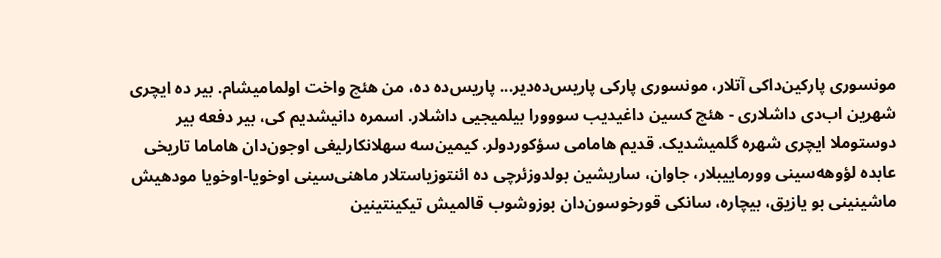مونسوری پارکین‌داکی آتلار، مونسوری پارکی پاریس‌ده‌دیر... پاریس‌ده ده، من هئچ واخت اولمامیشام. بیر ده ایچری شهرین اب‌دی داشلاری - هئچ کسین داغیدیب سووورا بیلمیجیی داشلار. اسمره دانیشدیم کی، بیر دفعه بیر دوستوملا ایچری شهره گلمیشدیک. قدیم هامامی سؤکوردولر. کیمین‌سه سهلانکارلیغی اوجون‌دان هاماما تاریخی عابده لؤوهه‌سینی وورماییبلار، جاوان، ساریشین بولدوزئرچی ده ائنتوزیاستلار ماهنی‌سینی اوخویا-اوخویا مودهیش ماشینینی بو یازیق، بیچاره، سانکی قورخوسون‌دان بوزوشوب قالمیش تیکینتینین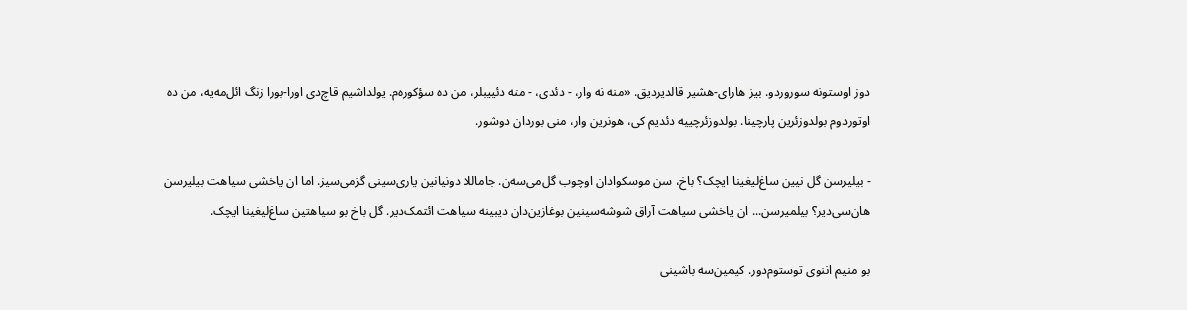دوز اوستونه سوروردو. بیز هارای-هشیر قالدیردیق. «منه نه وار، - دئدی، - منه دئییبلر، من ده سؤکوره‌م. یولداشیم قاچ‌دی اورا-بورا زنگ ائل‌مه‌یه، من ده اوتوردوم بولدوزئرین پارچینا. بولدوزئرچییه دئدیم کی، هونرین وار، منی بوردان دوشور.

- بیلیرسن گل نیین ساغ‌لیغینا ایچک؟ باخ، سن موسکوادان اوچوب گل‌می‌سه‌ن. جاماللا دونیانین یاری‌سینی گزمی‌سیز. اما ان یاخشی سیاهت بیلیرسن هان‌سی‌دیر؟ بیلمیرسن... ان یاخشی سیاهت آراق شوشه‌سینین بوغازین‌دان دیبینه سیاهت ائتمک‌دیر. گل باخ بو سیاهتین ساغ‌لیغینا ایچک.

بو منیم اننوی توستوم‌دور. کیمین‌سه باشینی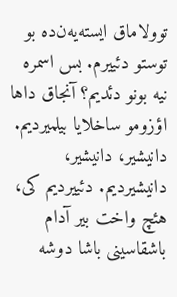توولاماق ایسته‌یه‌ن‌ده بو توستو دئییرم. بس اسمره نیه بونو دئدیم؟ آنجاق داها اؤزومو ساخلایا بیلمیردیم. دانیشیر، دانیشیر، دانیشیردیم. دئییردیم کی، هئچ واخت بیر آدام باشقاسینی باشا دوشه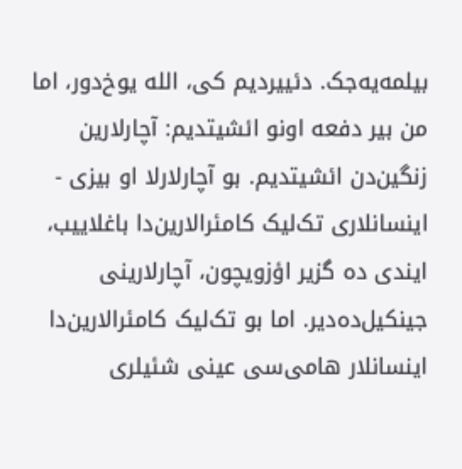بیلمه‌یه‌جک. دئییردیم کی، الله یوخ‌دور، اما من بیر دفعه اونو ائشیتدیم: آچارلارین زنگین‌دن ائشیتدیم. بو آچارلارلا او بیزی - اینسانلاری تک‌لیک کامئرالارین‌دا باغلاییب، ایندی ده گزیر اؤزویچون، آچارلارینی جینکیل‌ده‌دیر. اما بو تک‌لیک کامئرالارین‌دا اینسانلار هامی‌سی عینی شئیلری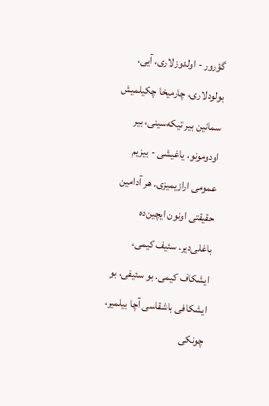گؤرور - اولدوزلاری، آیی، بولودلاری، چارمیخا چکیلمیش سمانین بیر تیکه‌سینی، بیر اودومونو، یاغیشی - بیزیم عمومی ارازیمیزی. هر آدامین حقیقتی اونون ایچین‌ده باغلی‌دیر. سئیف کیمی، ایشکاف کیمی. بو سئیفی، بو ایشکافی باشقاسی آچا بیلمیر، چونکی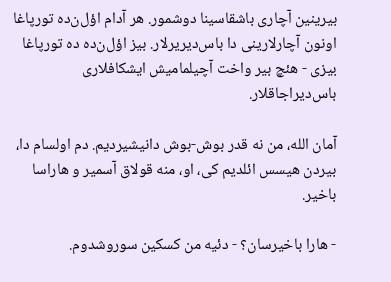بیرینین آچاری باشقاسینا دوشمور. هر آدام اؤل‌ن‌ده تورپاغا اونون آچارلارینی دا باس‌دیریرلار. بیز اؤل‌ن‌ده ده تورپاغا بیزی - هئچ بیر واخت آچیلمامیش ایشکافلاری باس‌دیراجاقلار.

آمان الله، من نه قدر بوش-بوش دانیشیردیم. دم اولسام دا، بیردن هیسس ائلدیم کی، او، منه قولاق آسمیر و هاراسا باخیر.

- هارا باخیرسان؟ - دئیه من کسکین سوروشدوم.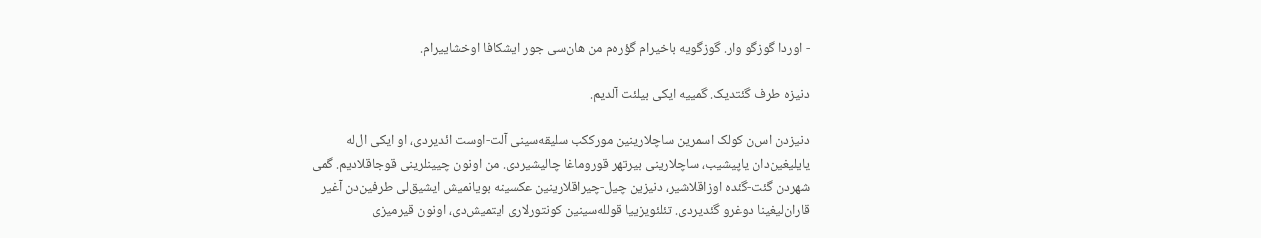- اوردا گوزگو وار. گوزگویه باخیرام گؤره‌م من هان‌سی جور ایشکافا اوخشاییرام.

دنیزه طرف گئتدیک. گمییه ایکی بیلئت آلدیم.

دنیزدن اس‌ن کولک اسمرین ساچلارینین مورککب سلیقه‌سینی آلت-اوست ائدیردی، او ایکی ال‌له یایلیغین‌دان یاپیشیب، ساچلارینی بیرتهر قوروماغا چالیشیردی. من اونون چیینلرینی قوجاقلادیم. گمی شهردن گئت-گئده اوزاقلاشیر، دنیزین چیل-چیراقلارینین عکسینه بویانمیش ایشیق‌لی طرفین‌دن آغیر قاران‌لیغینا دوغرو گئدیردی. تئلئویزییا قولله‌سینین کونتورلاری ایتمیش‌دی، اونون قیرمیزی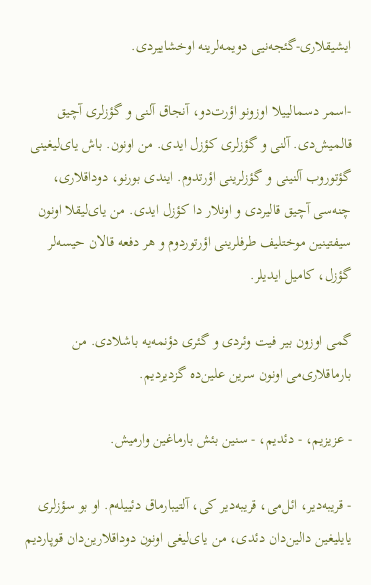ایشیقلاری-گئجه‌نیی دویمه‌لرینه اوخشاییردی.

-اسمر دسمالییلا اوزونو اؤرت‌دو، آنجاق آلنی و گؤزلری آچیق قالمیش‌دی. آلنی و گؤزلری کؤزل ایدی. من اونون. باش یای‌لیغینی گؤتوروب آلنینی و گؤزلرینی اؤرتدوم. ایندی بورنو، دوداقلاری، چنه‌سی آچیق قالیردی و اونلار دا کؤزل ایدی. من یای‌لیقلا اونون سیفتینین موختلیف طرفلرینی اؤرتوردوم و هر دفعه قالان حیسه‌لر گؤزل، کامیل ایدیلر.

گمی اوزون بیر فیت وئردی و گئری دؤنمه‌یه باشلادی. من بارماقلاری‌می اونون سرین علین‌ده گزدیردیم.

- عزیزیم، - دئدیم، - سنین بئش بارماغین وارمیش.

- قریبه‌دیر، ائل‌می، قریبه‌دیر کی، آلتیبارماق دئییله‌م. او بو سؤزلری یایلیغین دالین‌دان دئدی، من یای‌لیغی اونون دوداقلارین‌دان قوپاردیم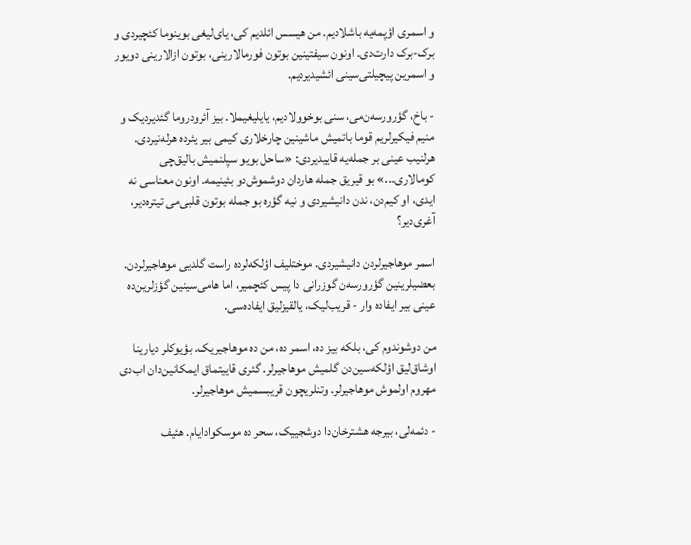و اسمری اؤپمه‌یه باشلادیم. من هیسس ائلدیم کی، یای‌لیغی بوینوما کئچیردی و برک-برک دارت‌دی. اونون سیفتینین بوتون فورمالارینی، بوتون ازالارینی دویور و اسمرین پیچیلتی‌سینی ائشیدیردیم.

- باخ، گؤرورسه‌ن‌می، سنی بوخوولادیم، یایلیغیملا. بیز آئرودروما گئدیردیک و منیم فیکیرلریم قوما باتمیش ماشینین چارخلاری کیمی بیر یئرده هرله‌نیردی. هرلنیب عینی بر جمله‌یه قاییدیردی: «ساحل بویو سپلنمیش بالیق‌چی کومالاری...» بو قیریق جمله هاردان دوشموش‌دو بئینیمه. اونون معناسی نه ایدی، او کیم‌دن، ندن دانیشیردی و نیه گؤره بو جمله بوتون قلبی‌می تیتره‌دیر، آغری‌دیر؟

اسمر موهاجیرلردن دانیشیردی. موختلیف اؤلکه‌لرده راست گلدیی موهاجیرلردن. بعضیلرینین گؤرورسه‌ن گوزرانی دا پیس کئچمیر، اما هامی‌سینین گؤزلرین‌ده عینی بیر ایفاده وار - قریب‌لیک، یالقیزلیق ایفاده‌سی.

من دوشوندوم کی، بلکه بیز ده، اسمر ده، من ده موهاجیریک. بؤیوکلر دیارینا اوشاق‌لیق اؤلکه‌سین‌دن گلمیش موهاجیرلر. گئری قاییتماق ایمکانین‌دان اب‌دی مهروم اولموش موهاجیرلر. وتنلریچون قریبسمیش موهاجیرلر.

- دئمه‌لی، بیرجه هشترخان‌دا دوشجییک، سحر ده موسکوادایام. هئیف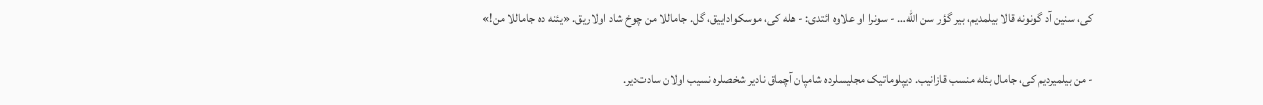کی، سنین آد گونونه قالا بیلمدیم، بیر گؤر سن الله… - سونرا او علاوه ائتدی: - هله کی، موسکواداییق، گل. جاماللا من چوخ شاد اولاریق. «یئنه ده جاماللا من!»

- من بیلمیردیم کی، جامال بئله منسب قازانیب. دیپلوماتیک مجلیسلرده شامپان آچماق نادیر شخصلره نسیب اولان سادت‌دیر.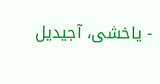- یاخشی، آجیدیل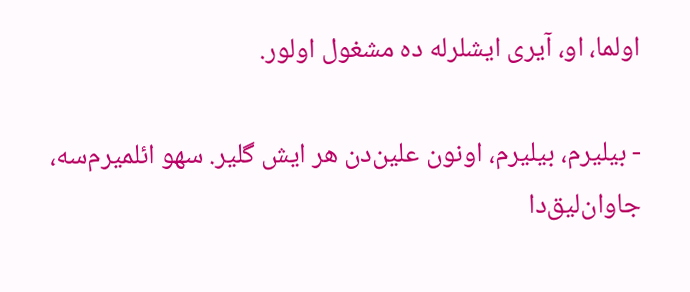اولما، او، آیری ایشلرله ده مشغول اولور.

- بیلیرم، بیلیرم، اونون علین‌دن هر ایش گلیر. سهو ائلمیرم‌سه، جاوان‌لیق‌دا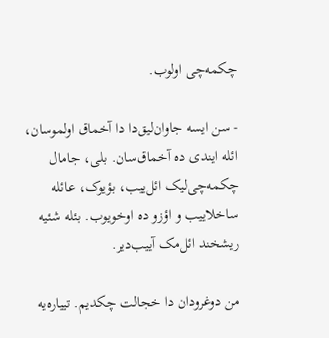چکمه‌چی اولوب.

- سن ایسه جاوان‌لیق‌دا دا آخماق اولموسان، ائله ایندی ده آخماق‌سان. بلی، جامال چکمه‌چی‌لیک ائل‌ییب، بؤیوک، عائله ساخلاییب و اؤزو ده اوخویوب. بئله شئیه ریشخند ائل‌مک آییب‌دیر.

من دوغرودان دا خجالت چکدیم. تییاره‌یه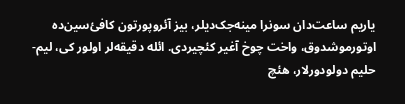یاریم ساعت‌دان سونرا مینه‌جک‌دیلر، بیز آئروپورتون کافئ‌سین‌ده اوتورموشدوق، واخت چوخ آغیر کئچیردی. ائله دقیقه‌لر اولور کی، لیم-حلیم دولودورلار، هئچ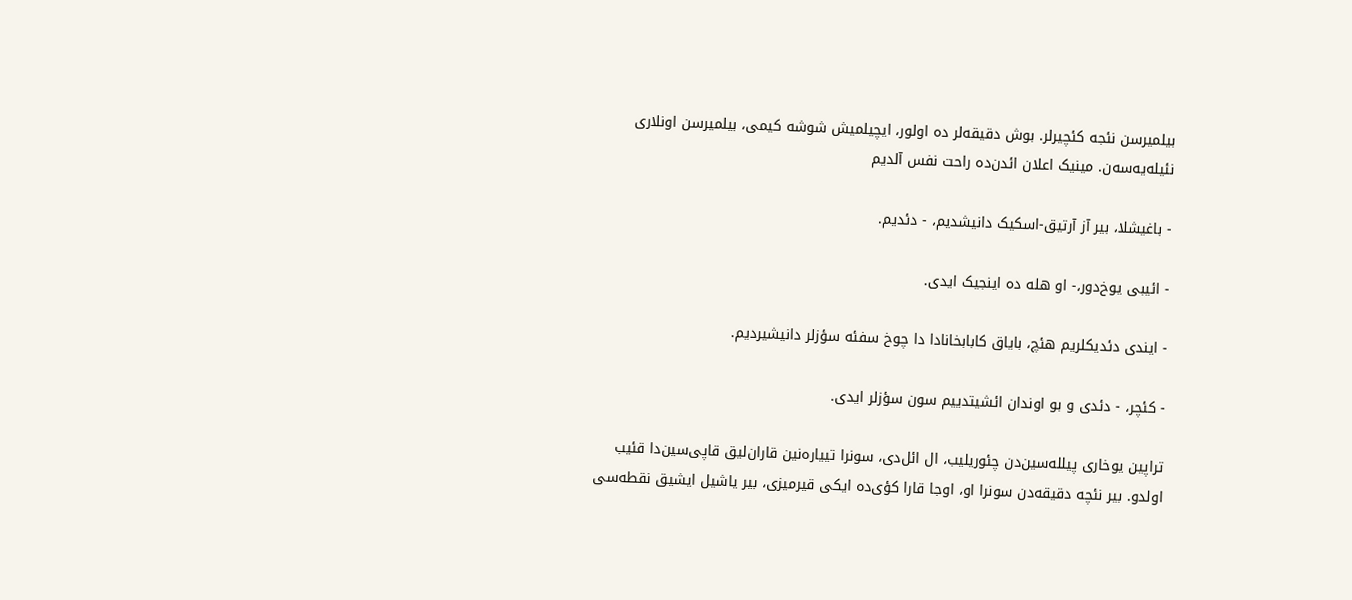بیلمیرسن نئجه کئچیرلر. بوش دقیقه‌لر ده اولور، ایچیلمیش شوشه کیمی، بیلمیرسن اونلاری نئیله‌یه‌سه‌ن. مینیک اعلان ائد‌ن‌ده راحت نفس آلدیم

- باغیشلا، بیر آز آرتیق-اسکیک دانیشدیم، - دئدیم.

- ائیبی یوخ‌دور،- او هله ده اینجیک ایدی.

- ایندی دئدیکلریم هئچ، بایاق کابابخانادا دا چوخ سفئه سؤزلر دانیشیردیم.

- کئچر، - دئدی و بو اوندان ائشیتدییم سون سؤزلر ایدی.

تراپین یوخاری پیلله‌سین‌دن چئوریلیب، ال ائل‌دی، سونرا تییاره‌نین قاران‌لیق قاپی‌سین‌دا قئیب اولدو. بیر نئچه دقیقه‌دن سونرا او، اوجا قارا کؤی‌ده ایکی قیرمیزی، بیر یاشیل ایشیق نقطه‌سی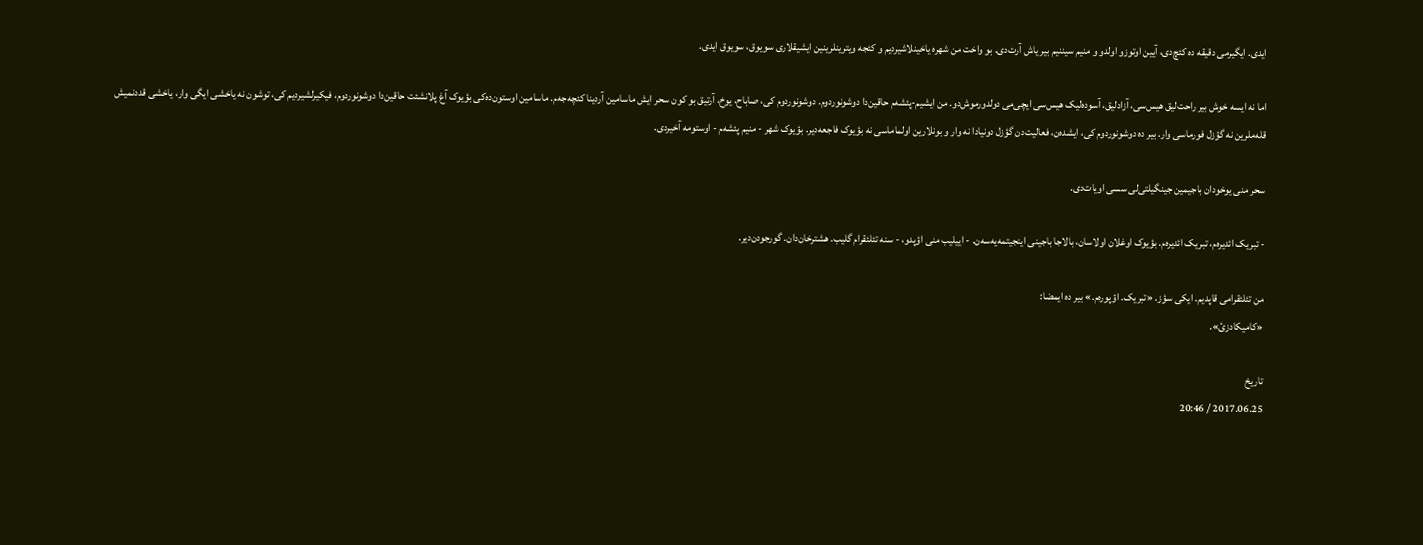ایدی. ایگیرمی دقیقه ده کئچ‌دی، آیین اوتوزو اولدو و منیم سیننیم بیر یاش آرت‌دی. بو واخت من شهره یاخینلاشیردیم و کئجه ویترینلرینین ایشیقلاری سویوق، سویوق ایدی.

اما نه ایسه خوش بیر راحت‌لیق هیس‌سی، آزادلیق، آسوده‌لیک هیس‌سی ایچی‌می دولدورموش‌دو. من ایشیم-پئشه‌م حاقین‌دا دوشونوردوم. دوشونوردوم کی، صاباح، یوخ، آرتیق بو کون سحر ایش ماسامین آردینا کئچه‌جه‌م. ماسامین اوستون‌ده‌کی بؤیوک آغ پلانشئت حاقین‌دا دوشونوردوم، فیکیرلشیردیم کی، توشون نه یاخشی ایگی وار، یاخشی قددنمیش قله‌ملرین نه گؤزل فورماسی وار. بیر ده دوشونوردوم کی، ایشده‌ن، فعالیت‌دن گؤزل دونیادا نه وار و بونلارین اولماماسی نه بؤیوک فاجعه‌دیر. بؤیوک شهر - منیم پئشه‌م - اوستومه آخیردی.

سحر منی یوخودان باجیمین جینگیلتی‌لی سسی اویات‌دی.

- تبریک ائدیره‌م، تبریک ائدیره‌م. بؤیوک اوغلان اولاسان، بالاجا باجینی اینجیتمه‌یه‌سه‌ن. - اییلیب منی اؤپدو، - سنه تئلئقرام گلیب. هشترخان‌دان. گورجودن‌دیر.

من تئلئقرامی قاپدیم. ایکی سؤز. «تبریک. اؤپوره‌م.» بیر ده ایمضا:
«کامیکادزئ».

تاریخ
2017.06.25 / 20:46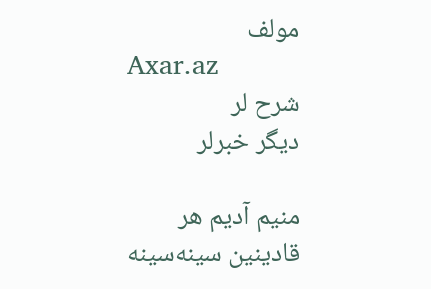مولف
Axar.az
شرح لر
دیگر خبرلر

منیم آدیم هر قادینین سینه‌سینه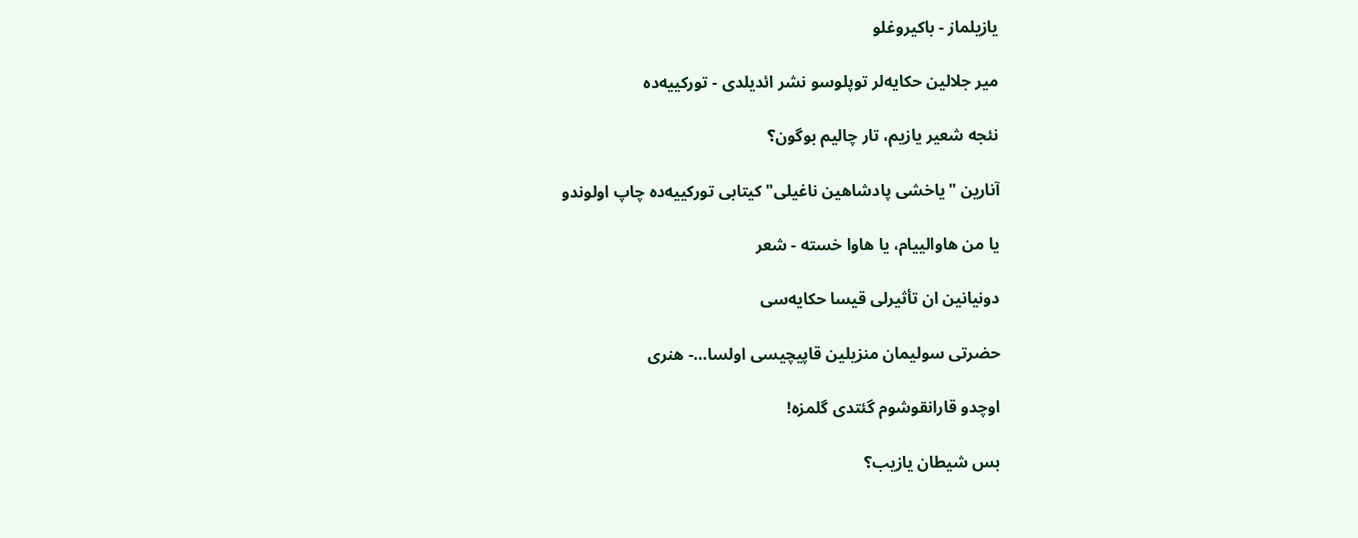یازیلماز - باکیروغلو

میر جلالین حکایه‌لر توپلوسو نشر ائدیلدی - تورکییه‌ده

نئجه شعیر یازیم، تار چالیم بوگون؟

آنارین "یاخشی پادشاهین ناغیلی" کیتابی تورکییه‌ده چاپ اولوندو

یا من هاوالییام، یا هاوا خسته - شعر

دونیانین ان تأثیرلی قیسا حکایه‌سی

حضرتی سولیمان منزیلین قاپیچیسی اولسا…- هنری

اوچدو قارانقوشوم گئتدی گلمزه!

بس شیطان یازیب؟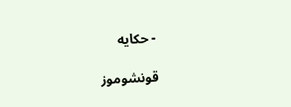- حکایه

قونشوموز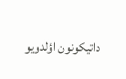داتیکونون اؤلدویو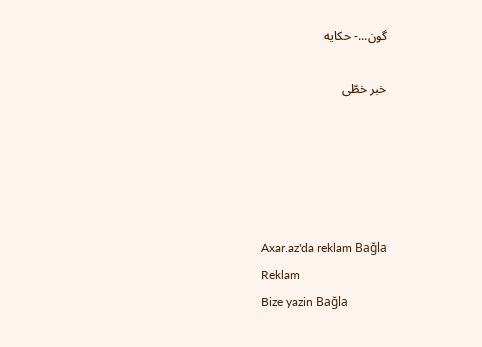گون...- حکایه

خبر خطّی





Axar.az'da reklam Bağla
Reklam
Bize yazin Bağla